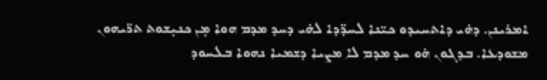ܐܡܪܝܢܢ. ܕܗ̇ܝ ܕܐܬܚܝܕܘ ܟܝ̈ܢܐ ܠܚܕ̈ܕܐ ܠܗ̇ܝ ܕܚܕ ܡܕܡ ܗܘܐ ܡ̣ܢ ܟܢܝ̣ܫܘܬ ܬܪ̈ܝܗܘܢ ܡܫܘܕܥܐ. ܒܕܓܘܢ ܗ̇ܘ ܚܕ ܡܕܡ ܠܐ ܡܨܝܐ ܕܫܡܝܐ ܢܗܘܐ ܒܠܚܘܕ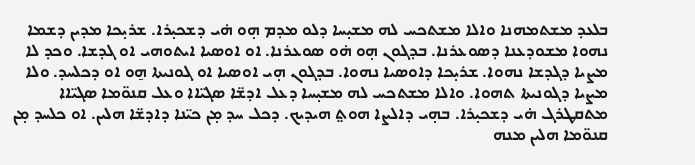ܒܠܥܕ ܡܫܬܡܗܢܐ ܘܐܠܐ ܡܫܬܟܚ ܠܗ ܡܫܝ̣ܚܐ ܕܠܘ ܡܕܡ ܗ̣ܘ ܗ̇ܝ ܕܫܟܝ̣ܪܐ. ܫܪܝ̣ܟܐ ܡܕܝܢ ܕܫܡܐ ܢܗܘܐ ܡܫܘܕܥܢܐ ܕܣܘܥܪܢܐ. ܒܕܓܘܢ ܗ̣ܘ ܗ̇ܘ ܣܘܥܪܢܐ. ܐܘ ܐܘܣܝܐ ܐܝܬܘܗܝ ܐܘ ܓܕܫܐ. ܘܟܕ ܠܐ ܡܨܝܐ ܕܓܕܫܐ ܢܗܘܐ. ܫܪܝ̣ܟܐ ܕܐܘܣܝܐ ܢܗܘܐ. ܒܕܓܘܢ ܗ̣ܝ ܐܘܣܝܐ ܐܘ ܓܘܢܝܬܐ ܗ̱ܘ ܐܘ ܕܟܠܚܕ. ܘܠܐ ܡܨܝܐ ܕܓܘܢܝܬܐ ܬܗܘܐ. ܘܐܠܐ ܡܫܬܟܚ ܠܗ ܡܫܝ̣ܚܐ ܕܥܠ ܐܕܫ̈ܐ ܣܓܝ̈ܐܐ ܘܥܠ ܩܢܘ̈ܡܐ ܣܓܝ̈ܐܐ ܡܬܩܛܪܓ ܗ̇ܝ ܕܫܟܝ̣ܪܐ. ܒܗ̣ܝ ܕܐܠܨܐ ܗܘܬ݀ ܗܝܕܝܟ. ܕܟܠ ܚܕ ܡ̣ܢ ܟܝ̈ܢܐ ܕܐܕܫ̈ܐ ܗܠܝܢ. ܐܘ ܟܠܚܕ ܡ̣ܢ ܩܢܘ̈ܡܐ ܗܠܝܢ ܡܢܗ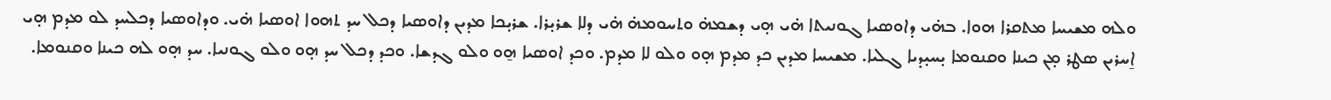ܘܠܗ ܡܫܝܚܐ ܡܬܩܪܐ ܗܘܐ. ܒܗ̇ܝ ܕܐܘܣܝܐ ܓܘܢܝܬܐ ܗ̇ܝ ܗ̣ܝ ܕܫܡܗ̇ ܘܬܚܘܡܗ̇ ܗ̇ܝ ܕܠܐ ܫܪܝ̣ܪܐ. ܫܪܝ̣ܟܐ ܡܕܝܢ ܕܐܘܣܝܐ ܕܟܠ ܚܕ ܬܗܘܐ ܐܘܣܝܐ ܗ̇ܝ. ܘܕܐܘܣܝܐ ܕܟܠܚܕ ܠܘ ܡܕܡ ܗ̣ܝ ܐ̱ܚܪܝܢ ܣܛܪ ܡ̣ܢ ܟܝܢܐ ܘܩܢܘܡܐ ܝ̣ܚܝ̣ܕܝܐ ܓܠܝܐ. ܡܫܝܚܐ ܡܕܝܢ ܟܕ ܡܕܡ ܗ̣ܘ ܘܠܘ ܠܐ ܡܕܡ. ܘܟܕ ܐܘܣܝܐ ܗ̱ܘ ܘܠܘ ܓܕܫܐ. ܘܟܕ ܕܟܠ ܚܕ ܗ̣ܘ ܘܠܘ ܓܘܢܝܐ. ܚܕ ܗ̣ܘ ܠܗ ܟܝܢܐ ܘܩܢܘܡܐ.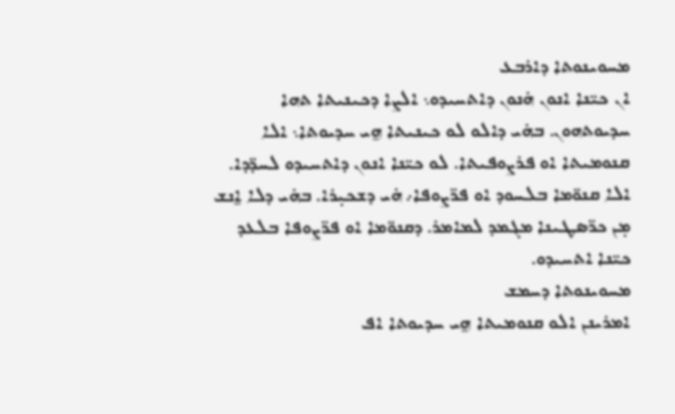ܡܚܘܝܢܘܬܐ ܕܐܪܒܥ
ܐܢ ܟܝ̈ܢܐ ܐܢܘܢ ܗ̇ܢܘܢ ܕܐܬܚܝܕܘ܆ ܐܠܨܐ ܕܟܝܢܝܬܐ ܬܗܐ ܚܕܝܘܬܗܘܢ. ܒܗ̇ܝ ܕܐܠܘ ܠܘ ܟܝܢܝܬܐ ܗ̱ܝ ܚܕܝܘܬܐ܆ ܐܠܐ ܩܢܘܡܝܬܐ ܐܘ ܦܪܨܘܦܝܬܐ. ܠܘ ܟܝ̈ܢܐ ܐܢܘܢ ܕܐܬܚܝܕܘ ܠܚܕ̈ܕܐ. ܐܠܐ ܩܢܘ̈ܡܐ ܒܠܚܘܕ ܐܘ ܦܪ̈ܨܘܦܐ܇ ܗ̇ܝ ܕܫܟܝ̣ܪܐ. ܒܗ̇ܝ ܕܠܐ ܐ̱ܢܫ ܡ̣ܢ ܟܪ̈ܣܛܝܢܐ ܡܓܡܕ ܠܡܐܡܪ. ܕܩܢܘ̈ܡܐ ܐܘ ܦܪ̈ܨܘܦܐ ܒܠܥܕ ܟܝ̈ܢܐ ܐܬܚܝܕܘ.
ܡܚܘܝܢܘܬܐ ܕܚܡܫ
ܐܡܪܝܢܢ ܐܠܘ ܩܢܘܡܝܬܐ ܗ̱ܝ ܚܕܝܘܬܐ ܐܦ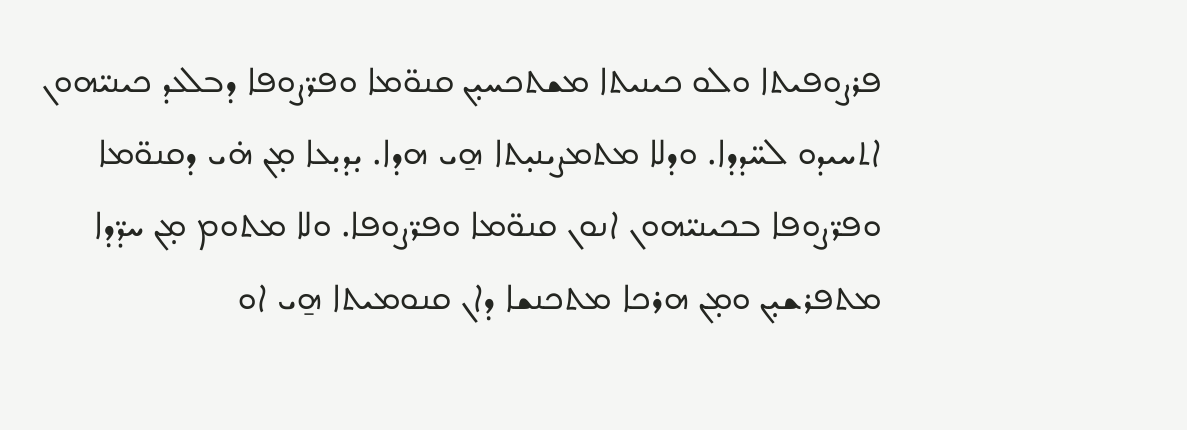ܦܪܨܘܦܝܬܐ ܘܠܘ ܟܝܢܝܬܐ ܡܫܬܟܚܝ̣ܢ ܩܢܘ̈ܡܐ ܘܦܪ̈ܨܘܦܐ ܕܒܠܥܕ ܟܝܢܝ̈ܗܘܢ ܐܬܚܝܕܘ ܠܚ̈ܕܕܐ. ܘܕܠܐ ܡܬܡܨܝܢܝ̣ܬܐ ܗ̱ܝ ܗܕܐ. ܝ̣ܕܝ̣ܥܐ ܡ̣ܢ ܗ̇ܝ ܕܩܢܘ̈ܡܐ ܘܦܪ̈ܨܘܦܐ ܒܟܝܢܝ̈ܗܘܢ ܐܢܘܢ ܩܢܘ̈ܡܐ ܘܦܪ̈ܨܘܦܐ. ܘܠܐ ܡܬܘܡ ܡ̣ܢ ܚܕ̈ܕܐ ܡܬܦܪܫܝ̣ܢ ܘܡ̣ܢ ܗܪܟܐ ܡܬܟܢܫܐ ܕܐܢ ܩܢܘܡܝܬܐ ܗ̱ܝ ܐܘ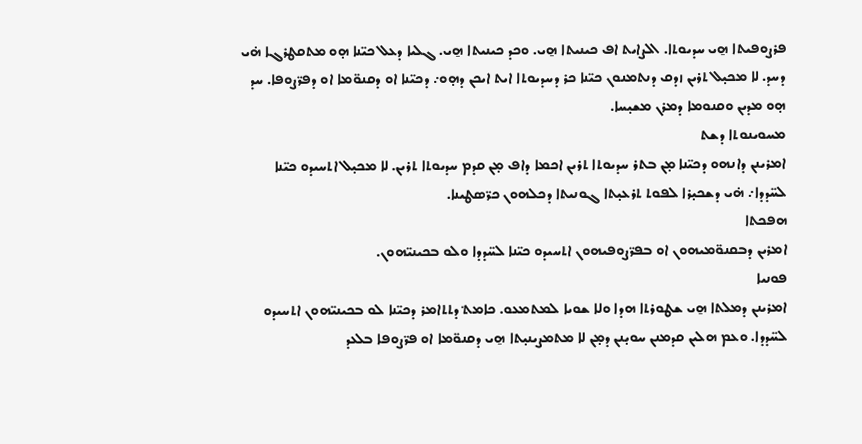ܦܪܨܘܦܝܬܐ ܗ̱ܝ ܚܕܝܘܬܐ. ܐܠܨܐܝܬ ܐܦ ܟܝܢܝܬܐ ܗ̱ܝ. ܘܟܕ ܟܝܢܝܬܐ ܗ̱ܝ. ܓܠܝܐ ܕܥܠ ܟܝ̈ܢܐ ܗ̣ܘ ܡܬܩܛܪܓܐ ܗ̇ܝ ܕܚܕ. ܠܐ ܡܟܝ̣ܠ ܬܪܝܢ ܙܕܩ ܕܢܬܡܢܘܢ ܟܝ̈ܢܐ ܟܪ ܕܚܕܝܘܬܐ ܐܝܬ ܐܝܟܢ ܕܗ̣ܘ܇ ܕܟܝ̈ܢܐ ܐܘ ܕܩܢܘ̈ܡܐ ܐܘ ܕܦܪ̈ܨܘܦܐ. ܚܕ ܗ̣ܘ ܡܕܝܢ ܘܩܢܘܡܐ ܕܡܪܢ ܡܫܝ̣ܚܐ.
ܡܚܘܝܢܘܬܐ ܕܫܬ
ܐܡܪܝܢܢ ܕܐܢܗܘ ܕܟܝ̈ܢܐ ܡ̣ܢ ܒܬܪ ܚܕܝܘܬܐ ܬܪܝܢ ܐܟܡܐ ܕܐܦ ܡ̣ܢ ܩܕܡ ܚܕܝܘܬܐ ܬܪܝܢ. ܠܐ ܡܟܝ̣ܠ ܐܬܚܝܕܘ ܟܝ̈ܢܐ ܠܚ̈ܕܕܐ܇ ܗ̇ܝ ܕܫܟܝ̣ܪܐ ܠܦܘܬ ܬܪܥܝ̣ܬܐ ܓܘܢܝܬܐ ܕܟܠܗܘܢ ܟܪ̈ܣܛܝܢܐ.
ܗܦܟܬܐ
ܐܡܪܝܢ ܕܒܩܢܘ̈ܡܝܗܘܢ ܐܘ ܒܦܪ̈ܨܘܦܝܗܘܢ ܐܬܚܝܕܘ ܟܝ̈ܢܐ ܠܚ̈ܕܕܐ ܘܠܘ ܒܟܝܢܝ̈ܗܘܢ.
ܦܘܢܝܐ
ܐܡܪܝܢܢ ܕܡܠܬܐ ܗ̱ܝ ܫܛܘܪܬܐ ܗܕܐ ܘܠܐ ܫܘܝܐ ܠܡܬܡܥܘ. ܟܐܡܬ݀ ܕܬܬܐܡܪ ܕܟܝ̈ܢܐ ܠܘ ܒܟܝܢܝ̈ܗܘܢ ܐܬܚܝܕܘ ܠܚ̈ܕܕܐ. ܘܥܡ ܗܠܝܢ ܩܕܡܢܢ ܚܘܝ̣ܢܢ ܕܡ̣ܢ ܠܐ ܡܬܡܨܝܢܝ̣ܬܐ ܗ̱ܝ ܕܩܢܘ̈ܡܐ ܐܘ ܦܪ̈ܨܘܦܐ ܒܠܥܕ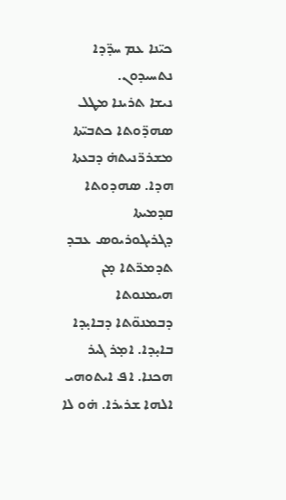ܟܝ̈ܢܐ ܥܡ ܚܕ̈ܕܐ ܢܬܚܝܕܘܢ.
ܢܝܫܐ ܬܪܝܢܐ ܡܛܠ ܣܗܕ̈ܘܬܐ ܟܬܒܝ̈ܬܐ ܡܫܪܪ̈ܢܝܬܗ̇ ܕܒܥܬܐ ܗܕܐ. ܣܗܕܘܬܐ ܩܕܡܝܬܐ
ܕܓܪܝܓܘܪܝܘܣ ܥܒܕ ܬܕܡܪ̈ܬܐ ܡ̣ܢ ܗܝܡܢܘܬܐ ܕܒܡܢܘ̈ܬܐ ܕܒܐܝ̣ܕܐ ܒܐܝ̣ܕܐ. ܐܡ̣ܪ ܓܝܪ ܗܟܢܐ. ܐܦ ܐܝܬܘܗܝ ܐܠܗܐ ܫܪܝܪܐ. ܗ̇ܘ ܠܐ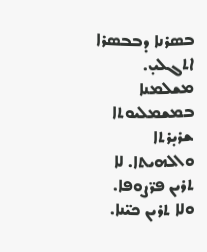ܒܣܪܢܐ ܕܒܒܣܪܐ ܐܬܓܠܝ̣. ܡܫܠܡܢܐ ܒܡܫܡܠܝܘܬܐ ܫܪܝ̣ܪܬܐ ܘܐܠܗܝܬܐ. ܠܐ ܬܪܝܢ ܦܪ̈ܨܘܦܐ. ܘܠܐ ܬܪܝܢ ܟܝ̈ܢܐ.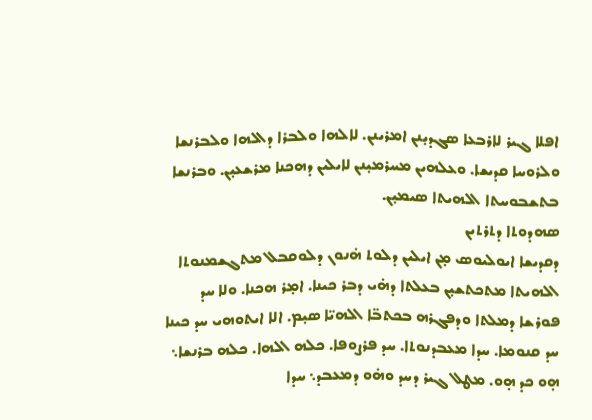ܐܦܠܐ ܓܝܪ ܠܐܪܒܥܐ ܣܓܕܝ̣ܢܢ ܐܡܪܝܢܢ. ܠܐܠܗܐ ܘܠܒܪܐ ܕܐܠܗܐ ܘܠܒܪܢܫܐ ܘܠܪܘܚܐ ܩܕܝܫܐ. ܘܥܠܗܝܢ ܡܚܪܡܝ̣ܢܢ ܠܐܝܠܝܢ ܕܗܟܢܐ ܡܪܫܥܝ̣ܢ. ܘܒܪܢܫܐ ܒܬܫܒܘܚܬܐ ܐܠܗܝܬܐ ܣܝܡܝ̣ܢ.
ܣܗܕܘܬܐ ܕܬܪܬܝܢ
ܕܩܕܝܫܐ ܐܝܘܠܝܘܣ ܡ̣ܢ ܐܝܠܝܢ ܕܠܘܬ ܗ̇ܢܘܢ ܕܠܘܩܒܠ ܡܬܓܫܡܢܘܬܐ ܐܠܗܝܬܐ ܡܬܟܬܫܝ̣ܢ ܒܥܠܬܐ ܕܗ̇ܝ ܕܒܪ ܟܝܢܐ. ܐܡ̣ܪ ܗܟܢܐ. ܘܠܐ ܚܕ ܦܘܪܫܐ ܕܡܠܬܐ ܘܕܦܓܪܗ ܒܟܬܒ̈ܐ ܐܠܗܝ̈ܐ ܣܝ̣ܡ. ܐܠܐ ܐܝܬܘܗܝ ܚܕ ܟܝܢܐ ܚܕ ܩܢܘܡܐ. ܚܕܐ ܡܥܒܕܢܘܬܐ. ܚܕ ܦܪܨܘܦܐ. ܟܠܗ ܐܠܗܐ. ܟܠܗ ܒܪܢܫܐ܆ ܗ̣ܘ ܟܕ ܗ̣ܘ. ܡܛܠ ܓܝܪ ܕܚܕ ܘܗ̇ܘ ܕܡܥܒܕ܆ ܚܕܐ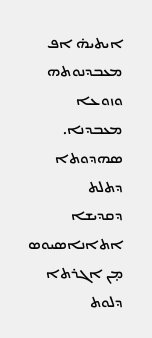ܐܝܬܝܗ̇ ܐܦ ܡܥܒܕܢܘܬܗ ܘܙܘܥܐ ܡܥܒܕܢܐ.
ܣܗܕܘܬܐ ܕܬܠܬ
ܕܩܕܝܫܐ ܐܬܐܢܐܣܝܘܣ ܡ̣ܢ ܐܓܪܬܐ ܕܠܘܬ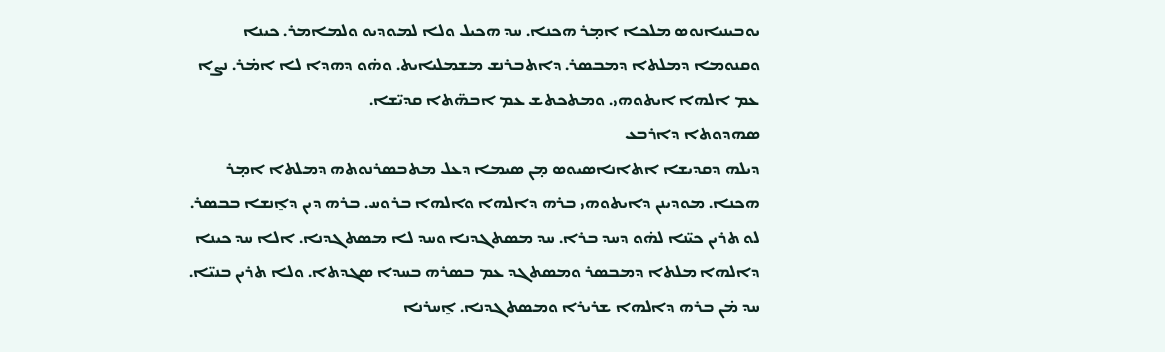ܝܘܒܝܢܝܐܢܘܣ ܡܠܟܐ ܐܡ̣ܪ ܗܟܢܐ. ܚܕ ܗܟܝܠ ܘܠܐ ܠܡܘܕܝܘ ܘܠܡܐܡܪ. ܟܝܢܐ ܘܩܢܘܡܐ ܕܡܠܬܐ ܕܡܒܣܪ. ܕܐܬܒܪܢܫ ܡܫܡܠܝܐܝܬ. ܘܗ̇ܘ ܕܗܕܐ ܠܐ ܐܡ̇ܪ. ܢܨܐ ܥܡ ܐܠܗܐ ܐܝܬܘܗܝ. ܘܡܬܟܬܫ ܥܡ ܐܒܗ̈ܬܐ ܩܕܝ̈ܫܐ.
ܣܗܕܘܬܐ ܕܐܪܒܥ
ܕܝܠܗ ܕܩܕܝܫܐ ܐܬܐܢܐܣܝܘܣ ܡ̣ܢ ܣܝܡܐ ܕܥܠ ܡܬܒܣܪܢܘܬܗ ܕܡܠܬܐ ܐܡ̣ܪ ܗܟܢܐ. ܡܘܕܝܢܢ ܕܐܝܬܘܗܝ ܒܪܗ ܕܐܠܗܐ ܘܐܠܗܐ ܒܪܘܚ. ܒܪܗ ܕܝܢ ܕܐ̱ܢܫܐ ܒܒܣܪ. ܠܘ ܬܪܝܢ ܟܝ̈ܢܐ ܠܗ̇ܘ ܕܚܕ ܒܪܐ. ܚܕ ܡܣܬܓܕܢܐ ܘܚܕ ܠܐ ܡܣܬܓܕܢܐ. ܐܠܐ ܚܕ ܟܝܢܐ ܕܐܠܗܐ ܡܠܬܐ ܕܡܒܣܪ ܘܡܣܬܓܕ ܥܡ ܒܣܪܗ ܒܚܕܐ ܣܓܕܬܐ. ܘܠܐ ܬܪܝܢ ܒܢܝ̈ܐ. ܚܕ ܡ̇ܢ ܒܪܗ ܕܐܠܗܐ ܫܪܝܪܐ ܘܡܣܬܓܕܢܐ. ܐ̱ܚܪܢܐ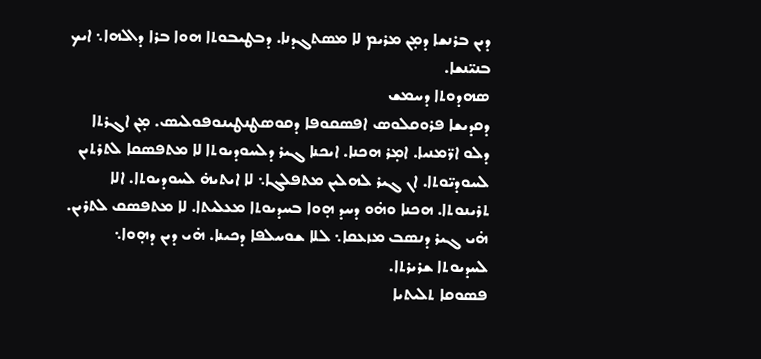ܕܝܢ ܒܪܢܫܐ ܕܡ̣ܢ ܡܪܝܡ ܠܐ ܡܣܬܓܕܢܐ. ܕܒܛܝܒܘܬܐ ܗܘܐ ܒܪܐ ܕܐܠܗܐ܆ ܐܝܟ ܒܢܝ̈ܢܫܐ.
ܣܗܕܘܬܐ ܕܚܡܫ
ܕܩܕܝܫܐ ܦܪܘܩܠܘܣ ܐܦܣܩܘܦܐ ܕܩܘܣܛܢܛܝܢܘܦܘܠܝܣ. ܡ̣ܢ ܐܓܪܬܐ ܕܠܘ ܐܪ̈ܡܢܝܐ. ܐܡ̣ܪ ܗܟܢܐ. ܐܝܟܢܐ ܓܝܪ ܕܠܚܘܕܝܘܬܐ ܠܐ ܡܬܦܣܩܐ ܠܬܪܬܝܢ ܠܚܘܕܝ̈ܘܬܐ. ܐܢ ܓܝܪ ܠܗܠܝܢ ܡܬܦܠܓܐ܆ ܠܐ ܐܝܬܝܗ̇ ܠܚܘܕܝܘܬܐ. ܐܠܐ ܬܪܝܢܘܬܐ. ܗܟܢܐ ܘܗ̇ܘ ܕܚܕ ܗ̣ܘܐ ܒܚܕܝܘܬܐ ܡܥܠܝܬܐ. ܠܐ ܡܬܦܣܩ ܠܬܪܝܢ. ܗ̇ܝ ܓܝܪ ܕܢܣܒ ܡܙܥܩܐ܆ ܠܠܐ ܫܘܚܠܦܐ ܕܟܝܢܐ. ܗ̇ܝ ܕܝܢ ܕܗ̣ܘܐ܆ ܠܚܕܝܘܬܐ ܫܪܝܪܬܐ.
ܦܣܘܩܐ ܬܠܝܬܝܐ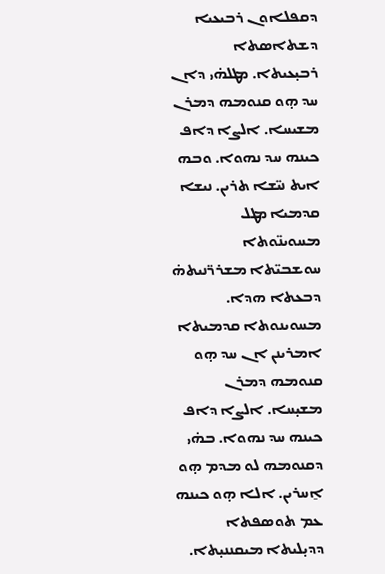ܕܩܦܠܐܘܢ ܪܒܝܥܝܐ ܕܫܬܐܣܬܐ ܪܒܝ̣ܥܝܬܐ. ܡܛܠܗ̇ܝ ܕܐܢ ܚܕ ܗ̣ܘ ܩܢܘܡܗ ܕܡܪܢ ܡܫܝܚܐ. ܐܠܨܐ ܕܐܦ ܟܝܢܗ ܚܕ ܢܗܘܐ. ܘܒܗ ܐܝܬ ܢܝ̈ܫܐ ܬܪܝܢ. ܢܝܫܐ ܩܕܡܝܐ ܡܛܠ ܡܚܘܝܢ̈ܘܬܐ ܚܘܫܒܝ̈ܬܐ ܡܫܪܪ̈ܢܝܬܗ̇ ܕܒܥܬܐ ܗܕܐ. ܡܚܘܝܢܘܬܐ ܩܕܡܝܬܐ
ܐܡܪܝܢܢ ܐܢ ܚܕ ܗ̣ܘ ܩܢܘܡܗ ܕܡܪܢ ܡܫܝ̣ܚܐ. ܐܠܨܐ ܕܐܦ ܟܝܢܗ ܚܕ ܢܗܘܐ. ܒܗ̇ܝ ܕܩܢܘܡܗ ܠܘ ܡܕܡ ܗ̣ܘ ܐ̱ܚܪܝܢ. ܐܠܐ ܗ̣ܘ ܟܝܢܗ ܥܡ ܬܘܣܦܬܐ ܕܕܝ̣ܠܝܬܐ ܡܝܩܢܢܝ̣ܬܐ.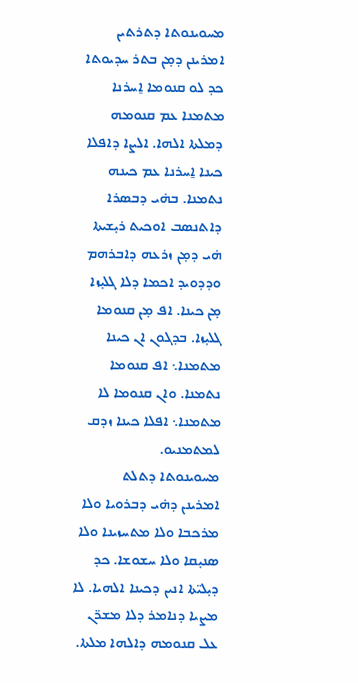ܡܚܘܝܢܘܬܐ ܕܬܪܬܝܢ
ܐܡܪܝܢܢ ܕܡ̣ܢ ܒܬܪ ܚܕܝܘܬܐ ܟܕ ܠܘ ܩܢܘܡܐ ܐ̱ܚܪܢܐ ܡܬܡܢܐ ܥܡ ܩܢܘܡܗ ܕܡܠܬܐ ܐܠܗܐ. ܐܠܨܐ ܕܐܦܠܐ ܟܝܢܐ ܐ̱ܚܪܢܐ ܥܡ ܟܝܢܗ ܢܬܡܢܐ. ܒܗ̇ܝ ܕܒܣܪܐ ܕܐܬܢܣܒ ܐܘܟܝܬ ܪܝ̣ܫܝܬܐ ܗ̇ܝ ܕܡ̣ܢ ܙܪܥܗ ܕܐܒܪܗܡ ܘܕܕܘܝܕ ܐܟܡܐ ܕܠܐ ܓܠܝ̣ܙܐ ܡ̣ܢ ܟܝܢܐ. ܐܦ ܡ̣ܢ ܩܢܘܡܐ ܓܠܝ̣ܙܐ. ܒܕܓܘܢ ܐܢ ܟܝܢܐ ܡܬܡܢܐ܆ ܐܦ ܩܢܘܡܐ ܢܬܡܢܐ. ܘܐܢ ܩܢܘܡܐ ܠܐ ܡܬܡܢܐ܆ ܐܦܠܐ ܟܝܢܐ ܙܕܩ ܠܡܬܡܢܝܘ.
ܡܚܘܝܢܘܬܐ ܕܬܠܬ
ܐܡܪܝܢܢ ܕܗ̇ܝ ܕܒܪܘܝܐ ܘܠܐ ܡܪܟܒܐ ܘܠܐ ܡܬܚܙܝܢܐ ܘܠܐ ܣܢܝ̣ܩܐ ܘܠܐ ܚܫܘܫܐ. ܟܕ ܕܝ̣ܠܝ̈ܬܐ ܐܢܝܢ ܕܟܝܢܐ ܐܠܗܝܐ. ܠܐ ܡܨܝܐ ܕܢܐܡܪ ܕܠܐ ܡܫܪ̈ܢ ܥܠ ܩܢܘܡܗ ܕܐܠܗܐ ܡܠܬܐ.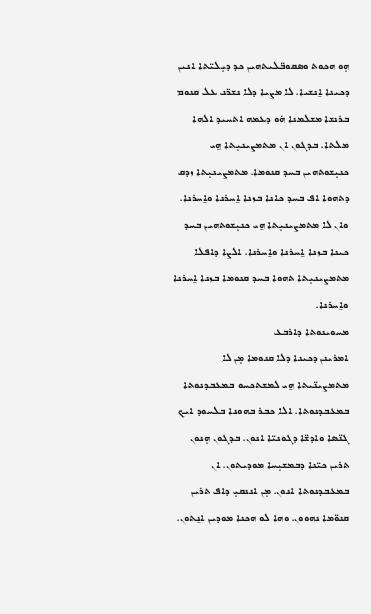ܗ̣ܘ ܗܟܘܬ ܘܣܩܘܒ̈ܠܝܬܗܝܢ ܟܕ ܕܝ̣ܠܝ̈ܬܐ ܐܢܝܢ ܕܟܝܢܐ ܐ̱ܢܫܝܐ. ܠܐ ܡܨܝܐ ܕܠܐ ܢܫܪ̈ܢ ܥܠ ܩܢܘܡ ܒܪܢܫܐ ܡܫܠܡܢܐ ܗ̇ܘ ܕܥܡܗ ܐܬܚܝܕ ܐܠܗܐ ܡܠܬܐ. ܒܕܓܘܢ ܐܢ ܡܬܡܨܝܢܝ̣ܬܐ ܗ̱ܝ ܟܢܝ̣ܫܘܬܗܝܢ ܒܚܕ ܩܢܘܡܐ. ܡܬܡܨܝܢܝ̣ܬܐ ܙܕܩ ܕܬܗܘܐ ܐܦ ܒܚܕ ܟܐܢܐ ܒܙܢܐ ܐ̱ܚܪܢܐ ܘܐ̱ܚܪܢܐ. ܘܐܢ ܠܐ ܡܬܡܨܝܢܝ̣ܬܐ ܗ̱ܝ ܟܢܝ̣ܫܘܬܗܝܢ ܒܚܕ ܟܝܢܐ ܒܙܢܐ ܐ̱ܚܪܢܐ ܘܐ̱ܚܪܢܐ. ܐܠܨܐ ܕܐܦܠܐ ܡܬܡܨܝܢܝ̣ܬܐ ܬܗܘܐ ܒܚܕ ܩܢܘܡܐ ܒܙܢܐ ܐ̱ܚܪܢܐ ܘܐ̱ܚܪܢܐ.
ܡܚܘܝܢܘܬܐ ܕܐܪܒܥ
ܐܡܪܝܢܢ ܕܟܝܢܐ ܕܠܐ ܩܢܘܡܐ ܡ̣ܢ ܠܐ ܡܬܡܨܝܢ̈ܝܬܐ ܗ̱ܝ ܠܡܫܬܟܚܘ ܒܡܥܒܕܢܘܬܐ ܒܡܥܒܕܢܘܬܐ. ܐܠܐ ܟܒܪ ܒܗܘܢܐ ܒܠܚܘܕ ܐܝܟ ܓܢ̈ܣܐ ܘܐܕܫ̈ܐ ܕܓܘܢܝ̈ܐ ܐܢܘܢ. ܒܕܓܘܢ ܗ̣ܢܘܢ ܬܪܝܢ ܟܝ̈ܢܐ ܕܒܡܫܝ̣ܚܐ ܡܘܕܝܬܘܢ. ܐܢ ܒܡܥܒܕܢܘܬܐ ܐܢܘܢ. ܡ̣ܢ ܐܢܢܩܝ̣ ܕܐܦ ܬܪܝܢ ܩܢܘ̈ܡܐ ܢܗܘܘܢ. ܘܗܐ ܠܘ ܗܟܢܐ ܡܘܕܝܢ ܐܢ̱ܬܘܢ.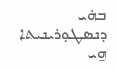ܒܗ̇ܝ ܕܢܣܛܘ̣ܪܝܢܝܬܐ ܗ̱ܝ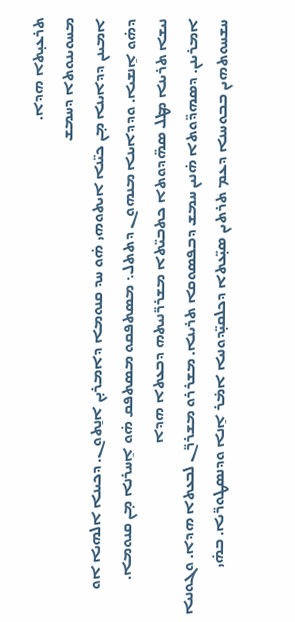ܬܪܥܝ̣ܬܐ ܗܕܐ.
ܡܚܘܝܢܘܬܐ ܕܚܡܫ
ܐܡܝܢܢ ܕܕܐܝܢܐ ܡ̣ܢ ܟܝ̈ܢܐ ܐܝܬܘܗܝ ܗ̇ܘ ܚܕ ܩܢܘܡܐ ܕܐܡܪܝ̣ܢ ܐܢ̱ܬܘܢ. ܕܟܝܢܐ ܐܠܗܝܐ ܐܘ ܕܗ̇ܘ ܐ̱ܢܫܝܐ. ܘܕܕܐܝܢܐ ܡܢܗܘܢ ܕܬܬܠ܆ ܡܣܬܦܩܘ ܡܣܬܦܩ ܗ̇ܘ ܐ̱ܚܪܢܐ ܡ̣ܢ ܩܢܘܡܐ.
ܢܝܫܐ ܬܪܝܢܐ ܡܛܠ ܣܗ̈ܕܘܬܐ ܟܬܒܝ̈ܬܐ ܡܫܪܪ̈ܢܝܬܗ ܕܒܥܬܐ ܗܕܐ
ܐܡܪܝܢܢ. ܕܣܗܕ̈ܘܬܐ ܗ̇ܢܝܢ ܚܡܫ ܕܒܦܣܘܩܐ ܬܪܝܢܐ. ܡܫܪܪܘ ܡܫܪܪ̈ܢ ܠܒܥܬܐ ܗܕܐ. ܘܓܘܢܝܐ ܚܫܚܘܬܗܝܢ ܒܒܘܚܢܐ ܕܥܡ ܬܪܬܝܢ ܣܝ̣̈ܥܬܐ ܕܟܠܩܝ̣̈ܕܘܢܝܐ ܐܡ̇ܪ ܐ̱ܢܐ ܘܕܢܣܛܘܪ̈ܝܐ. ܒܗ̇ܝ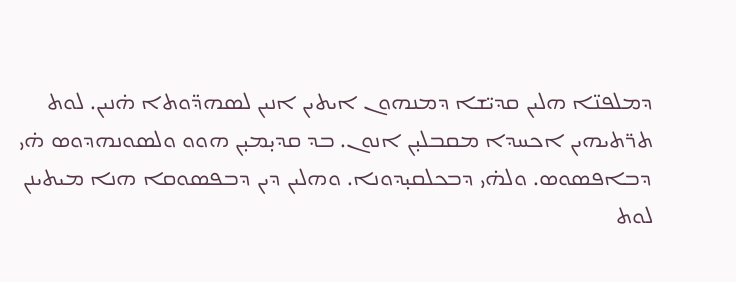ܕܡܠܦܢ̈ܐ ܗܠܝܢ ܩܕܝ̈ܫܐ ܕܡܢܗܘܢ ܐܝܬܝܢ ܐܢܝܢ ܠܣܗܕ̈ܘܬܐ ܗ̇ܢܝܢ. ܠܘܬ ܬܪ̈ܬܝܗܝܢ ܐܟܚܕܐ ܡܩܒܠܝ̣ܢ ܐܢܘܢ. ܒܕ ܩܕܝ̣ܡܝ̣ܢ ܗܘܘ ܘܠܣܘܢܗܕܘܣ ܗ̇ܝ ܕܒܐܦܣܘܣ. ܘܠܗ̇ܝ ܕܒܟܠܩܝ̣ܕܘܢܐ. ܘܗܠܝܢ ܕܝܢ ܕܒܦܣܘܩܐ ܗܢܐ ܡܝܬܝܢܢ ܠܘܬ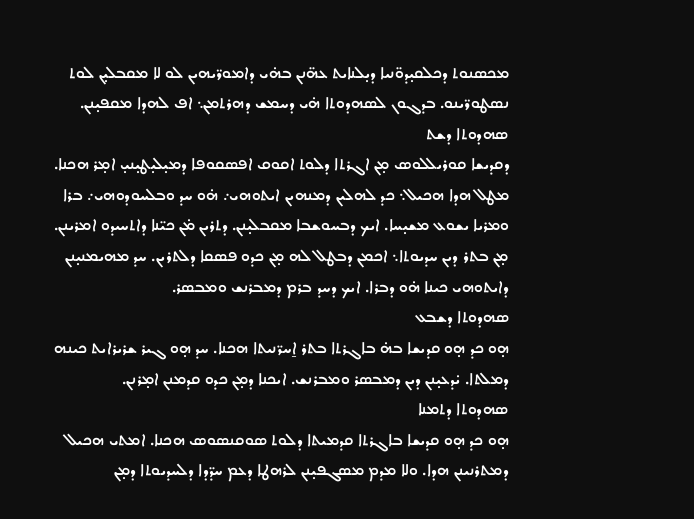ܡܟܣܢܘܬ ܕܟܠܩܝ̣ܕܘ̈ܢܝܐ ܕܝ̣ܠܢܐܝܬ ܥܗ̈ܢܢ ܒܗ̇ܝ ܕܐܡܘܪ̈ܝܗܝܢ ܠܘ ܠܐ ܡܩܒܠܝ̣ܢ ܠܘܬ ܢܣܛܘܪ̈ܝܢܘ. ܒܕܓܘܢ ܠܣܗܕܘܬܐ ܗ̇ܝ ܕܚܡܫ ܕܗܪܬܡܢ܆ ܐܦ ܠܗܕܐ ܡܩܦܝ̣ܢܢ.
ܣܗܕܘܬܐ ܕܫܬ
ܕܩܕܝܫܐ ܩܘܪܝܠܠܘܣ ܡ̣ܢ ܐܓܪܬܐ ܕܠܘܬ ܐܩܘܩ ܐܦܣܩܘܦܐ ܕܡܝ̣ܠܝ̣ܛܝ̣ܢܝ̣ ܐܡ̣ܪ ܗܟܢܐ. ܡܛܠ ܗܕܐ ܗܟܝܠ܆ ܟܕ ܠܗܠܝܢ ܕܡܢܗܝܢ ܐܝܬܘܗܝ܇ ܗ̇ܘ ܚܕ ܘܒܠܚܘܕܘܗܝ܇ ܒܪܐ ܘܡܪܝܐ ܝܫܘܥ ܡܫܝ̣ܚܐ. ܐܝܟ ܕܒܚܘܫܒܐ ܡܩܒܠܝ̣ܢܢ. ܕܬܪܝܢ ܡ̇ܢ ܟܝ̈ܢܐ ܕܐܬܚܝܕܘ ܐܡܪܝܢܢ. ܡ̣ܢ ܒܬܪ ܕܝܢ ܚܕܝܘܬܐ܆ ܐܟܡܢ ܕܒܛܠ ܠܗ ܡ̣ܢ ܟܕܘ ܦܣܩܐ ܕܠܬܪܝܢ. ܚܕ ܡܗܝܡܢܝ̣ܢܢ ܕܐܝܬܘܗܝ ܟܝܢܐ ܗ̇ܘ ܕܒܪܐ. ܐܝܟ ܕܚܕ ܒܪܡ ܕܡܒܪܢܫ ܘܡܒܣܪ.
ܣܗܕܘܬܐ ܕܫܒܥ
ܗ̣ܘ ܟܕ ܗ̣ܘ ܩܕܝܫܐ ܒܗ̇ ܒܐܓܪܬܐ ܒܬܪ ܐ̱ܚܪ̈ܢܝܬܐ ܗܟܢܐ. ܚܕ ܗ̣ܘ ܓܝܪ ܫܪܝܪܐܝܬ ܟܝܢܗ ܕܡܠܬܐ. ܝ̇ܕܥܝ̣ܢܢ ܕܝܢ ܕܡܒܣܪ ܘܡܒܪܢܫ. ܐܝܟܢܐ ܕܡ̣ܢ ܟܕܘ ܩܕܡܢܢ ܐܡ̣ܪܢܢ.
ܣܗܕܘܬܐ ܕܬܡܢܐ
ܗ̣ܘ ܟܕ ܗ̣ܘ ܩܕܝܫܐ ܒܐܓܪܬܐ ܩܕܡܝܬܐ ܕܠܘܬ ܣܘܩܢܣܘܣ ܗܟܢܐ. ܐܡܬܝ ܗܟܝܠ ܕܡܬܪܢܝܢܢ ܗܕܐ. ܘܠܐ ܡܕܡ ܡܣܓܦܝ̣ܢܢ ܠܪܗܛܐ ܕܥܡ ܚܕ̈ܕܐ ܕܠܚܕܝܘܬܐ ܕܡ̣ܢ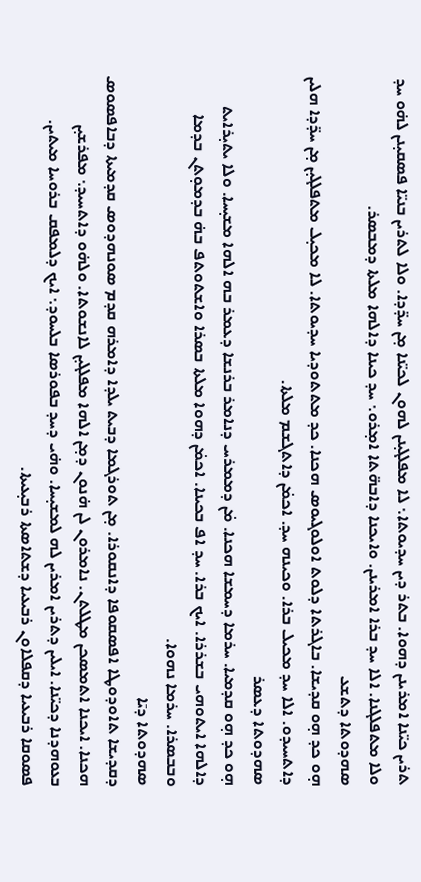ܬܪܝܢ ܟܝ̈ܢܐ ܐܡܪܝܢܢ ܕܗܘܐ. ܒܬܪ ܕܝܢ ܚܕܝܘܬܐ܆ ܠܐ ܡܦܠܓܝ̣ܢܢ ܠܗܘܢ ܠܟܝ̈ܢܐ ܡ̣ܢ ܚܕ̈ܕܐ. ܘܠܐ ܠܬܪܝܢ ܒܢܝ̈ܐ ܦܣܩܝ̣ܢܢ ܠܗ̇ܘ ܚܕ ܘܠܐ ܡܬܦܠܓܢܐ. ܐܠܐ ܚܕ ܒܪܐ ܐܡܪܝܢܢ. ܘܐܝܟܢܐ ܕܐܒܗ̈ܬܐ ܐܡ̣ܪܘ܆ ܚܕ ܟܝܢܐ ܕܐܠܗܐ ܡܠܬܐ ܕܡܒܣܪ.
ܣܗܕܘܬܐ ܕܬܫܥ
ܗ̣ܘ ܟܕ ܗ̣ܘ ܩܕܝܫܐ. ܒܐܓܪܬܐ ܕܠܘܬ ܐܘܠܘܓܝܘܣ ܗܟܢܐ. ܟܕ ܡܬܬܘܕܝܐ ܚܕܝܘܬܐ. ܠܐ ܡܟܝ̣ܠ ܡܬܦܠܓܝ̣ܢ ܡ̣ܢ ܚܕ̈ܕܐ ܗܠܝܢ ܕܐܬܚܝܕܘ. ܐܠܐ ܚܕ ܡܟܝܠ ܒܪܐ. ܘܟܝܢܗ ܚܕ. ܐܟܡ̇ܢ ܕܐܬܓܫܡ ܡܠܬܐ.
ܣܗܕܘܬܐ ܕܥܣܪ
ܗ̣ܘ ܟܕ ܗ̣ܘ ܩܕܡܝܐ. ܚܪܡܐ ܕܚܡܫܐ ܗܟܢܐ. ܡ̇ܢ ܕܡܡܪܚ ܕܢܐܡܪ ܒܪܢܫܐ ܕܥܡܪ ܒܗ ܐܠܗܐ ܡܫܝ̣ܚܐ. ܘܠܐ ܝܬܝ̣ܪܐܝܬ ܕܐܠܗܐ ܐܝܬܘܗܝ ܒܫܪܪܐ. ܐܝܟ ܒܪܐ. ܚܕ ܐܦ ܒܟܝܢܐ. ܐܟܡ̇ܢ ܕܗܘܐ ܡܠܬܐ ܒܣܪܐ ܘܐܫܬܘܬܦ ܒܗ̇ ܒܕܡܘ̣ܬܢ ܒܕܡܐ ܘܒܒܣܪܐ. ܚܪܡܐ ܢܗܘܐ.
ܣܗܕܘܬܐ ܕܝ̄ܐ
ܕܩܕܝܫܐ ܬܐܘܕܘܛܐ ܐܦܣܩܘܦܐ ܕܐܢܩܘܪܐ. ܡ̣ܢ ܬܘܪܓܡܐ ܕܒܝܬ ܝܠܕܐ ܕܐܡܪܗ ܩܕܡ ܣܘܢܗܕܘܣ ܩܕܡܝܬܐ ܕܒܐܦܣܘܣ ܗܟܢܐ. ܐܝܟܢܐ ܐܬܡܣܟܢ ܡܛܠܬܢ. ܢܐܡܪܘܢ ܠܢ ܗ̇ܢܘܢ ܕܡ̣ܢ ܐܠܗܐ ܡܦܠܓܝ̣ܢ ܠܐܢܫܘܬܐ. ܘܠܗ̇ܘ ܕܐܬܚܝܕ܆ ܡܦܪܫܝ̣ܢ ܒܥܘܗܕܢܐ ܕܟܝ̈ܢܐ. ܐܝܠܝܢ ܕܬܪܝܢ ܐܡܪܝܢ ܠܗ ܠܡܫܝ̣ܚܐ. ܘܗ̇ܝ ܕܚܕ ܒܦܘܪܣܐ ܒܠܚܘܕ܆ ܐܝܟ ܕܠܡܦܩ ܒܪܘܚܐ ܡܝܬܝܢ.
ܦܣܘܩܐ ܪܒܝܥܝܐ ܕܩܦܠܐܘܢ ܪܒܝܥܝܐ ܕܫܬܐܣܬܐ ܪܒܝ̣ܥܝܬܐ.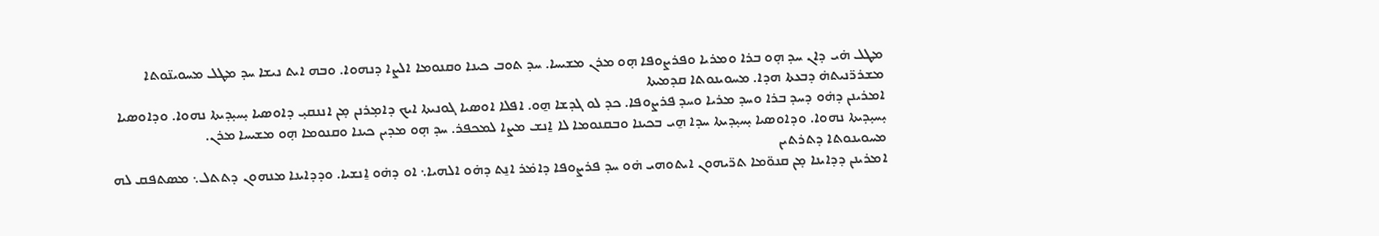ܡܛܠ ܗ̇ܝ ܕܐܢ ܚܕ ܗ̣ܘ ܒܪܐ ܘܡܪܝܐ ܘܦܪܨܘܦܐ ܗ̣ܘ ܡܪܢ ܡܫܝܚܐ. ܚܕ ܬܘܒ ܟܝܢܐ ܘܩܢܘܡܐ ܐܠܨܐ ܕܢܗܘܐ. ܘܒܗ ܐܝܬ ܢܝܫܐ ܚܕ ܡܛܠ ܡܚܘܝܢ̈ܘܬܐ ܡܫܪܪ̈ܢܝܬܗ̇ ܕܒܥܬܐ ܗܕܐ. ܡܚܘܝܢܘܬܐ ܩܕܡܝܬܐ
ܐܡܪܝܢܢ ܕܗ̇ܘ ܕܚܕ ܒܪܐ ܘܚܕ ܡܪܝܐ ܘܚܕ ܦܪܨܘܦܐ. ܟܕ ܠܘ ܓܕܫܐ ܗ̱ܘ. ܐܦܠܐ ܐܘܣܝܐ ܓܘܢܝܬܐ ܐܝܟ ܕܐܡ̣ܪܢܢ ܡ̣ܢ ܐܢܢܩܝ̣ ܕܐܘܣܝܐ ܝ̣ܚܝ̣ܕܝܬܐ ܢܗܘܐ. ܘܕܐܘܣܝܐ ܝ̣ܚܝ̣ܕܝܬܐ ܢܗܘܐ. ܘܕܐܘܣܝܐ ܝ̣ܚܝ̣ܕܝܬܐ ܚܕܐ ܗ̱ܝ ܒܟܝܢܐ ܘܒܩܢܘܡܐ ܠܐ ܐ̱ܢܫ ܡܨܐ ܠܡܟܦܪ. ܚܕ ܗ̣ܘ ܡܕܝܢ ܟܝܢܐ ܘܩܢܘܡܐ ܗ̣ܘ ܡܫܝܚܐ ܡܪܢ.
ܡܚܘܝܢܘܬܐ ܕܬܪܬܝܢ
ܐܡܪܝܢܢ ܕܕܐܝܢܐ ܡ̣ܢ ܩܢܘ̈ܡܐ ܬܪ̈ܝܗܘܢ ܐܝܬܘܗܝ ܗ̇ܘ ܚܕ ܦܪܨܘܦܐ ܕܐܡ̇ܪ ܐܢ̱ܬ ܕܗ̇ܘ ܐܠܗܝܐ܆ ܐܘ ܕܗ̇ܘ ܐ̱ܢܫܝܐ. ܘܕܕܐܝܢܐ ܡܢܗܘܢ ܕܬܬܠ܆ ܡܣܬܦܩ ܠܗ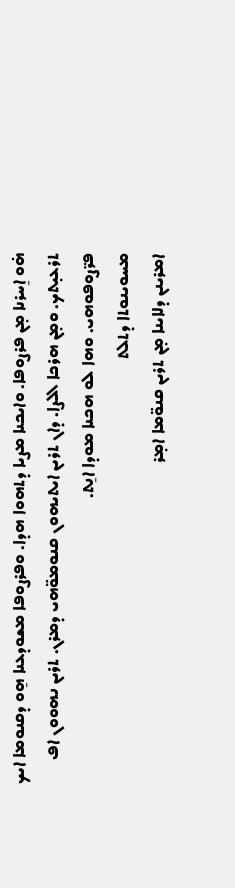ܗ̇ܘ ܐ̱ܚܪܢܐ ܡ̣ܢ ܦܪܨܘܦܐ. ܘܐܝܟܢܐ ܡܨܝܐ ܕܬܗܘܐ ܗܕܐ. ܘܦܪܨܘܦܐ ܡܫܘܕܥܢܐ ܗ̱ܘ ܕܩܢܘܡܐ ܐܝܟ ܬܪܥܝ̣ܬܟ. ܘܡ̣ܢ ܗܪܟܐ ܐܠܨܐ. ܕܐܢ ܬܪܝܢ ܐܝܬܝܗܘܢ ܩܢܘܡܘ̈ܗܝ ܕܡܪܢ. ܬܪܝܢ ܢܗܘܘܢ ܐܦ ܦܪ̈ܨܘܦܘܗܝ. ܘܗܐ ܠܘ ܗܟܢܐ ܡܘܕܐ ܐܢ̱ܬ.
ܡܚܘܝܢܘܬܐ ܕܬܠܬ
ܐܡܪܝܢܢ ܕܠܐܝܢܐ ܡ̣ܢ ܬܪܝܢ ܩܢܘ̈ܡܐ ܐܡ̣ܪ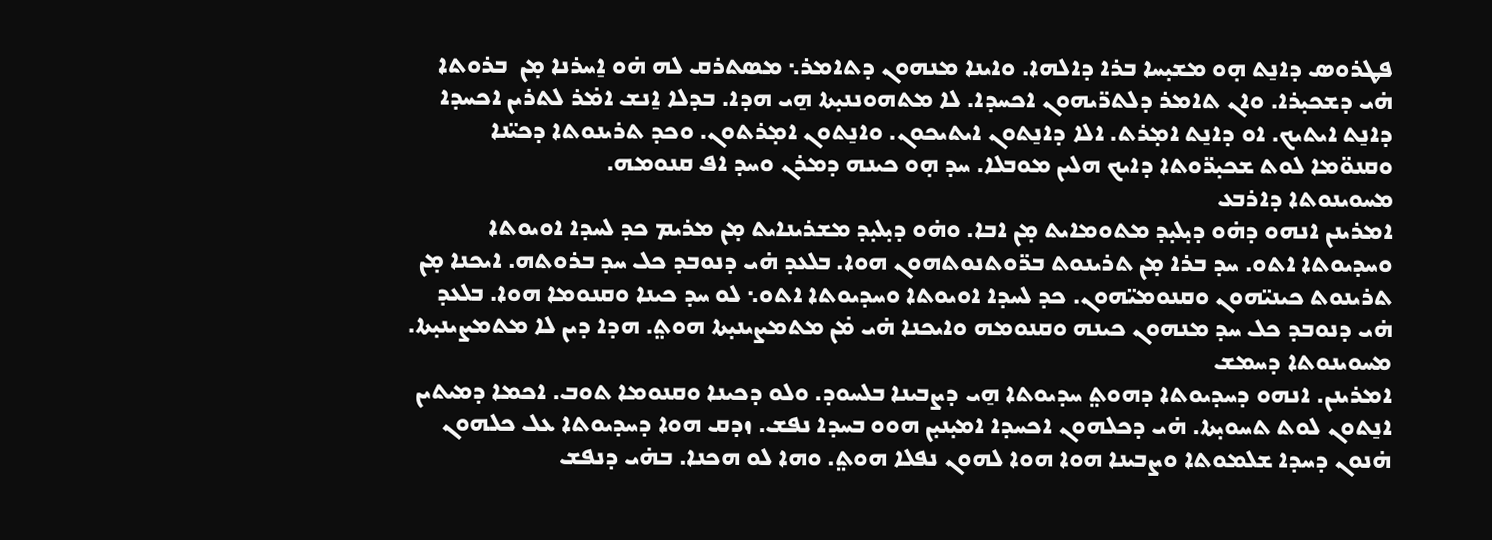ܦܛܪܘܣ ܕܐܢ̱ܬ ܗ̣ܘ ܡܫܝ̣ܚܐ ܒܪܐ ܕܐܠܗܐ. ܘܐܝܢܐ ܡܢܗܘܢ ܕܬܐܡܪ܆ ܡܣܬܪܩ ܠܗ ܗ̇ܘ ܐ̱ܚܪܢܐ ܡ̣ܢ  ܒܪܘܬܐ ܗ̇ܝ ܕܫܟܝ̣ܪܐ. ܘܐܢ ܬܐܡܪ ܕܠܬܪ̈ܝܗܘܢ ܐܟܚܕܐ. ܠܐ ܡܬܗܘܢܢܝ̣ܬܐ ܗ̱ܝ ܗܕܐ. ܒܕܠܐ ܐ̱ܢܫ ܐܡ̇ܪ ܠܬܪܝܢ ܐܟܚܕܐ ܕܐܢ̱ܬ ܐܝܬܝܟ. ܐܘ ܕܐܢ̱ܬ ܐܡ̣ܪܬ. ܐܠܐ ܕܐܢ̱ܬܘܢ ܐܝܬܝܟܘܢ. ܘܐܢ̱ܬܘܢ ܐܡ̣ܪܬܘܢ. ܘܟܕ ܬܪܝܢܘܬܐ ܕܟܝ̈ܢܐ ܘܩܢܘ̈ܡܐ ܠܘܬ ܫܟܝ̣ܪ̈ܘܬܐ ܕܐܝܟ ܗܠܝܢ ܡܘܒܠܐ. ܚܕ ܗ̣ܘ ܟܝܢܗ ܕܡܪܢ ܘܚܕ ܐܦ ܩܢܘܡܗ.
ܡܚܘܝܢܘܬܐ ܕܐܪܒܥ
ܐܡܪܝܢܢ ܐܢܗܘ ܕܗ̇ܘ ܕܝ̣ܠܝ̣ܕ ܡܬܘܡܐܝܬ ܡ̣ܢ ܐܒܐ. ܘܗ̇ܘ ܕܝ̣ܠܝ̣ܕ ܡܫܪܝܢܐܝܬ ܡ̣ܢ ܡܪܝܡ ܟܕ ܠܚܕܐ ܐܘܝܘܬܐ ܘܚܕܝܘܬܐ ܐܬܘ. ܚܕ ܒܪܐ ܡ̣ܢ ܬܪܝܢܘܬ ܒܪ̈ܘܬܢܘܬܗܘܢ ܗܘܐ. ܒܠܥܕ ܗ̇ܝ ܕܢܘܒܕ ܟܠ ܚܕ ܒܪܘܬܗ. ܐܝܟܢܐ ܡ̣ܢ ܬܪܝܢܘܬ ܟܝܢܝ̈ܗܘܢ ܘܩܢܘܡܝ̈ܗܘܢ. ܟܕ ܠܚܕܐ ܐܘܝܘܬܐ ܘܚܕܝܘܬܐ ܐܬܘ܆ ܠܘ ܚܕ ܟܝܢܐ ܘܩܢܘܡܐ ܗܘܐ. ܒܠܥܕ ܗ̇ܝ ܕܢܘܒܕ ܟܠ ܚܕ ܡܢܗܘܢ ܟܝܢܗ ܘܩܢܘܡܗ ܘܐܝܟܢܐ ܗ̇ܝ ܡ̇ܢ ܡܬܡܨܝܢܝ̣ܬܐ ܗܘܬ݀. ܗܕܐ ܕܝܢ ܠܐ ܡܬܡܨܝܢܝ̣ܬܐ.
ܡܚܘܝܢܘܬܐ ܕܚܡܫ
ܐܡܪܝܢܢ. ܐܢܗܘ ܕܚܕܝܘܬܐ ܕܗܘܬ݀ ܚܕܝܘܬܐ ܗ̱ܝ ܕܨܒܝܢܐ ܒܠܚܘܕ. ܘܠܘ ܕܟܝܢܐ ܘܩܢܘܡܐ ܬܘܒ. ܐܟܡܐ ܕܡܝܬܝܢ ܐܢ̱ܬܘܢ ܠܘܬ ܬܚܘܝ̣ܬܐ. ܗ̇ܝ ܕܟܠܗܘܢ ܐܟܚܕܐ ܐܡܝ̣ܢܝ̣ܢ ܗܘܘ ܒܚܕܐ ܢܦܫ. ܙܕܩ ܗܘܐ ܕܚܕܝܘܬܐ ܥܠ ܟܠܗܘܢ ܗ̇ܢܘܢ ܕܚܕܐ ܫܠܡܘܬܐ ܘܨܒܝܢܐ ܗܘܐ ܗܘܐ ܠܗܘܢ ܢܦܠܐ ܗܘܬ݀. ܘܗܐ ܠܘ ܗܟܢܐ. ܒܗ̇ܝ ܕܢܦܫ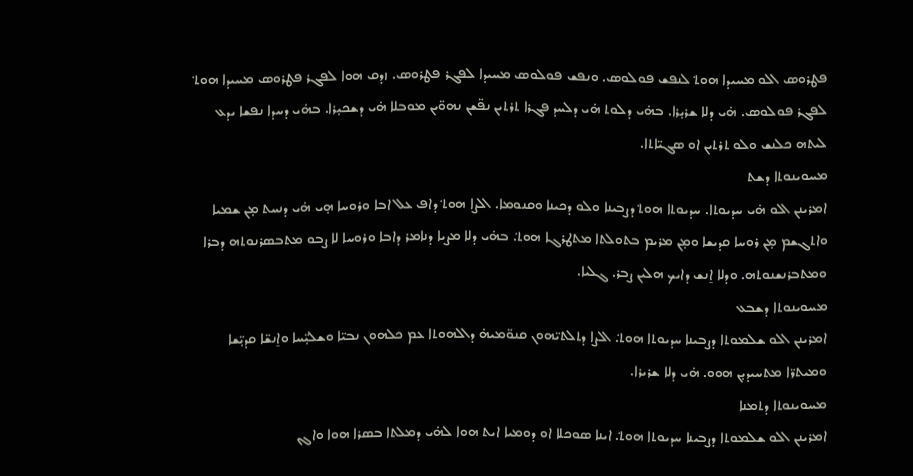ܦܛܪܘܣ ܐܠܘ ܡܚܝܕܐ ܗܘܬ݀ ܠܢܦܫ ܦܘܠܘܣ. ܘܢܦܫ ܦܘܠܘܣ ܡܚܝܕܐ ܠܦܓܪ ܦܛܪܘܣ. ܙܕܩ ܗܘܐ ܠܦܓܪ ܦܛܪܘܣ ܡܚܝܕܐ ܗܘܬ݀ ܠܦܓܪ ܦܘܠܘܣ. ܗ̇ܝ ܕܠܐ ܫܪܝ̣ܪܐ. ܒܗ̇ܝ ܕܠܘܬ ܗ̇ܝ ܕܠܚܕ ܦܓܪܐ ܬܪܬܝܢ ܢܦ̈ܫܢ ܢܗܘ̈ܝܢ ܡܘܒܠܐ ܗ̇ܝ ܕܫܟܝ̣ܪܐ. ܒܗ̇ܝ ܕܚܕܐ ܢܦܫܐ ܝܕܥ ܠܝܬܗ ܟܠܢܫ ܘܠܘ ܬܪܬܝܢ ܐܘ ܣܓܝ̈ܐܬܐ.
ܡܚܘܝܢܘܬܐ ܕܫܬ
ܐܡܪܝܢܢ ܐܠܘ ܗ̇ܝ ܚܕܝܘܬܐ. ܚܕܝܘܬܐ ܗܘܬ݀ ܕܨܒܝܢܐ ܘܠܘ ܕܟܝܢܐ ܘܩܢܘܡܐ. ܐܠܨܐ ܗܘܬ݀ ܕܐܦ ܥܠ ܐܒܐ ܘܪܘܚܐ ܗ̣ܝ ܗ̇ܝ ܕܢܚܬ ܡ̣ܢ ܫܡܝܐ ܘܐܬܓܫܡ ܡ̣ܢ ܪܘܚܐ ܩܕܝܫܐ ܘܡ̣ܢ ܡܪܝܡ ܒܬܘܠܬܐ ܡܬܛܪܓܐ ܗܘܬ݀. ܒܗ̇ܝ ܕܠܐ ܡܨܝܐ ܕܢܐܡܪ ܕܐܒܐ ܘܪܘܚܐ ܠܐ ܨܒܘ ܡܬܒܣܪܢܘܬܗ ܕܒܪܐ ܘܡܬܒܪܢܫܢܘܬܗ. ܘܕܠܐ ܐ̱ܢܫ ܕܐܝܟ ܗܠܝܢ ܨܒܪ. ܓܠܝܐ.
ܡܚܘܝܢܘܬܐ ܕܫܒܥ
ܐܡܪܝܢܢ ܐܠܘ ܫܠܡܘܬܐ ܕܨܒܝܢܐ ܚܕܝܘܬܐ ܗܘܬ݀. ܐܠܨܐ ܕܬܠܬܝ̈ܗܘܢ ܩܢܘ̈ܡܝܗ̇ ܕܐܠܗܘܬܐ ܥܡ ܟܠܗܘܢ ܢܒܝ̈ܐ ܘܫܠܝ̣̈ܚܐ ܘܐ̱ܢܫ̈ܐ ܩܕܝ̣̈ܫܐ ܘܡܝܬܪ̈ܐ ܡܬܚܝܕܝ̣ܢ ܗܘܘ. ܗ̇ܝ ܕܠܐ ܫܪܝܪܐ.
ܡܚܘܝܢܘܬܐ ܕܬܡܢܐ
ܐܡܪܝܢܢ ܐܠܘ ܫܠܡܘܬܐ ܕܨܒܝܢܐ ܚܕܝܘܬܐ ܗܘܬ݀. ܐܝܢܐ ܣܘܟܠܐ ܐܘ ܕܘܡܝܐ ܐܝܬ ܗܘܐ ܠܗ̇ܝ ܕܡܠܬܐ ܒܣܪܐ ܗܘܐ ܘܐܓܢ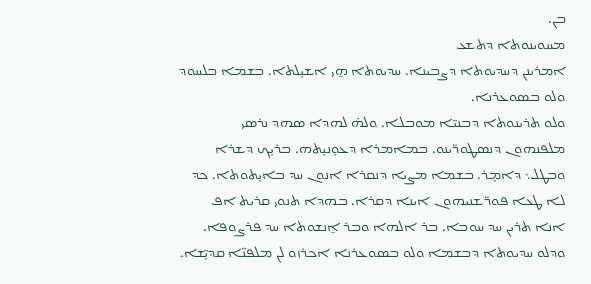ܒܢ.
ܡܚܘܝܢܘܬܐ ܕܬܫܥ
ܐܡܪܝܢܢ ܕܚܕܝܘܬܐ ܕܨܒܝܢܐ. ܚܕܝܘܬܐ ܗ̱ܝ ܐܫܝ̣ܠܬܐ. ܒܫܡܐ ܒܠܚܘܕ ܘܠܘ ܒܣܘܥܪܢܐ.
ܘܠܘ ܬܪܝܢܘܬܐ ܕܒܢܝ̈ܐ ܡܘܒܠܐ. ܘܠܗ̇ ܠܗܕܐ ܣܗܕ ܢܪܣܝ ܡܠܦܢܗܘܢ ܕܢܣܛܘܪ̈ܝܢܘ. ܒܡܐܡܪܐ ܕܥܘ̣ܢܝ̣ܬܗ. ܒܪܝ̣ܟ ܕܫܪܐ ܘܒܛܠ܆ ܕܐܡ̣ܪ. ܒܫܡܐ ܡܨܝܐ ܕܢܩܪܐ ܐܢܘܢ ܚܕ ܒܐܝ̣ܬܘܬܐ. ܟܕ ܠܐ ܛܥܐ ܦܘܪ̈ܫܢܝܗܘܢ ܐܝܢܐ ܕܩܪܐ. ܒܗܕܐ ܬܢܘܝ ܩܪܝܬ ܐܦ ܐܢܐ ܬܪܝܢ ܚܕ ܚܘܒܐ. ܒܪ ܐܠܗܐ ܘܒܪ ܐ̱ܢܫܘܬܐ ܚܕ ܦܪܨܘܦܐ. ܘܕܠܘ ܚܕܝܘܬܐ ܕܒܫܡܐ ܘܠܘ ܒܣܘܥܪܢܐ ܐܟܪܙܘ ܠܢ ܡܠܦܢ̈ܐ ܩܕܝ̣̈ܫܐ.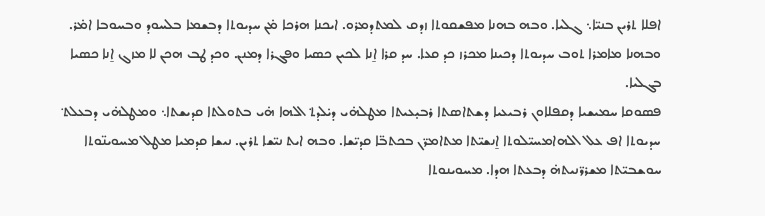ܐܦܠܐ ܬܪܝܢ ܒܢܝ̈ܐ܆ ܓܠܝܐ. ܘܒܗ ܒܗܢܐ ܡܦܫܩܘܬܐ ܙܕܩ ܠܡܬܕܡܪܘ. ܐܝܟܢܐ ܗܪܟܐ ܡ̇ܢ ܚܕܝܘܬܐ ܕܒܫܡܐ ܒܠܚܘܕ ܘܒܚܘܒܐ ܐܡ̇ܪ. ܘܒܗܢܐ ܡܐܡܪܐ ܬܘܒ ܚܕܝܘܬܐ ܕܟܝܢܐ ܡܟܪܙ ܟܕ ܩܥܐ. ܚܕ ܩܪܐ ܐ̱ܢܐ ܠܟܝܢ ܟܣܝܐ ܘܦܓܪܐ ܕܡܢܢ. ܘܟܕ ܛܒ ܗܟܢ ܠܐ ܡܙܓ ܐ̱ܢܐ ܟܣܝܐ ܒܓܠܝܐ.
ܦܣܘܩܐ ܚܡܝܫܝܐ ܕܩܦܠܐܘܢ ܪܒܝܥܝܐ ܕܫܬܐܣܬܐ ܪܒܝ̣ܥܝܬܐ ܡܛܠܗ̇ܝ ܕܝ̇ܠܕܬ݀ ܐܠܗܐ ܗ̇ܝ ܒܬܘܠܬܐ ܩܕܝܫܬܐ܆ ܘܡܛܠܗ̇ܝ ܕܒܥܠܬ݀ ܚܕܝܘܬܐ ܐܦ ܥܠ ܐܠܗܐܡܚܝ̈ܠܘܬܐ ܐ̱ܢܫܝ̈ܬܐ ܡܬܐܡܪ̈ܢ ܒܟܬܒ̈ܐ ܩܕܝ̈ܫܐ. ܘܒܗ ܐܝܬ ܢܝ̈ܫܐ ܬܪܝܢ. ܢܝܫܐ ܩܕܡܝܐ ܡܛܠ ܡܚܘܝܢ̈ܘܬܐ ܚܘܫܒܝ̈ܬܐ ܡܫܪܪ̈ܢܝܬܗ̇ ܕܒܥܬܐ ܗܕܐ. ܡܚܘܝܢܘܬܐ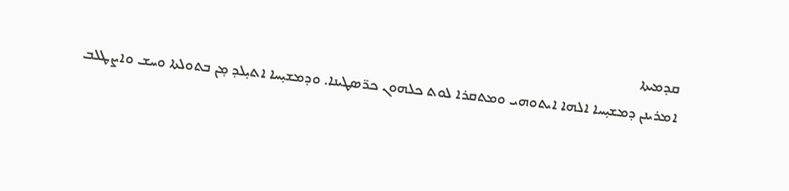ܩܕܡܝܬܐ
ܐܡܪܝܢܢ ܕܡܫܝ̣ܚܐ ܐܠܗܐ ܐܝܬܘܗܝ ܘܡܬܩܪܐ ܠܘܬ ܟܠܗܘܢ ܟܪ̈ܣܛܝܢܐ. ܘܕܡܫܝ̣ܚܐ ܐܬܝ̣ܠܕ ܡ̣ܢ ܒܬܘܠܬܐ ܘܚܫ ܘܐܨܛܠܒ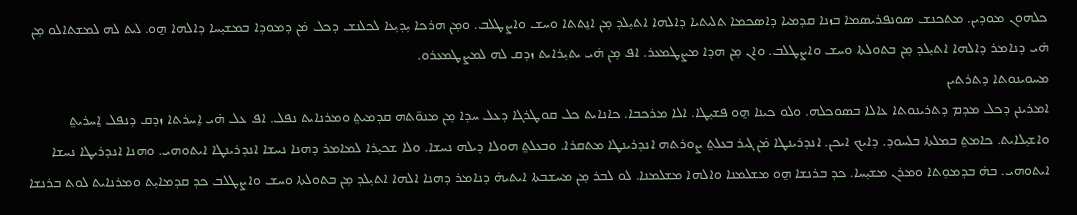ܟܠܗܘܢ ܡܘܕܝܢ. ܡܬܟܢܫ ܣܘܢܦܪܝܣܡܐ ܒܙܢܐ ܩܕܡܝܐ ܕܐܣܟܡܐ ܬܠܝܬܝܐ ܕܐܠܗܐ ܐܬܝ̣ܠܕ ܡ̣ܢ ܐܢ̱ܬܬܐ ܘܚܫ ܘܐܨܛܠܒ. ܘܡ̣ܢ ܗܪܟܐ ܝ̣ܕܝ̣ܥܐ ܠܟܠܢܫ ܕܟܠ ܡ̇ܢ ܕܡܘܕܐ ܒܡܫܝ̣ܚܐ ܕܐܠܗܐ ܗ̱ܘ. ܠܝܬ ܠܗ ܠܡܫܬܐܠܘ ܡ̣ܢ ܗ̇ܝ ܕܢܐܡܪ ܕܐܠܗܐ ܐܬܝ̣ܠܕ ܡ̣ܢ ܒܬܘܠܬܐ ܘܚܫ ܘܐܨܛܠܒ. ܘܐܢ ܡ̣ܢ ܗܕܐ ܡܨܛܡܥܪ. ܐܦ ܡ̣ܢ ܗ̇ܝ ܝܬܝ̣ܪܐܝܬ ܙܕܩ ܠܗ ܠܡܨܛܡܥܪܘ.
ܡܚܘܝܢܘܬܐ ܕܬܪܬܝܢ
ܐܡܪܝܢܢ ܕܟܠ ܡܕܡ ܕܬܪܝܢܘܬܐ ܥܐܠܐ ܒܣܘܟܠܗ. ܘܠܘ ܟܝܢܐ ܗ̱ܘ ܦܫܝ̣ܛܐ. ܐܠܐ ܡܪܟܒܐ. ܟܐܢܐܝܬ ܟܠ ܩܘܛܪܓܐ ܕܥܠ ܚܕܐ ܡ̣ܢ ܡܢܘ̈ܬܗ ܩܕܡܝܬ݀ ܘܡܪܢܐܝܬ ܢܦܠ. ܐܦ ܥܠ ܗ̇ܝ ܐ̱ܚܪܬܐ ܙܕܩ ܕܢܦܠ ܐ̱ܚܪܝܬ݀ ܘܐܫܝ̣ܠܐܝܬ. ܟܐܡܬ݀ ܒܡܠܬܐ ܒܠܚܘܕ. ܕܐܝܟ ܐܝܟܢ. ܐܢܕܪܝܢܛܐ ܡ̇ܢ ܓܝܪ ܒܥܠܬ݀ ܨܘܪܬܗ ܐܢܕܪܝܢܛܐ ܡܬܩܪܐ. ܘܒܥܠܬ݀ ܗܘܠܐ ܕܝܠܗ ܢܚܫܐ. ܘܠܐ ܫܟܝ̣ܪܐ ܠܡܐܡܪ ܕܗܢܐ ܢܚܫܐ ܐܢܕܪܝܢܛܐ ܐܝܬܘܗܝ. ܘܗܢܐ ܐܢܕܪܝܛܐ ܢܚܫܐ ܐܝܬܘܗܝ. ܒܗ̇ ܒܕܡܘ̣ܬܐ ܘܡܪܢ ܡܫܝ̣ܚܐ. ܟܕ ܒܪܢܫܐ ܗ̱ܘ ܡܫܠܡܢܐ ܘܐܠܗܐ ܡܫܠܡܢܐ. ܠܘ ܠܒܪ ܡ̣ܢ ܡܚܫܒܬܐ ܐܝܬܝܗ̇ ܕܢܐܡܪ ܕܗܢܐ ܐܠܗܐ ܐܬܝ̣ܠܕ ܡ̣ܢ ܒܬܘܠܬܐ ܘܚܫ ܘܐܨܛܠܒ ܟܕ ܩܕܡܐܝ̣ܬ ܘܡܪܢܐܝܬ ܠܘܬ ܒܪܢܫܐ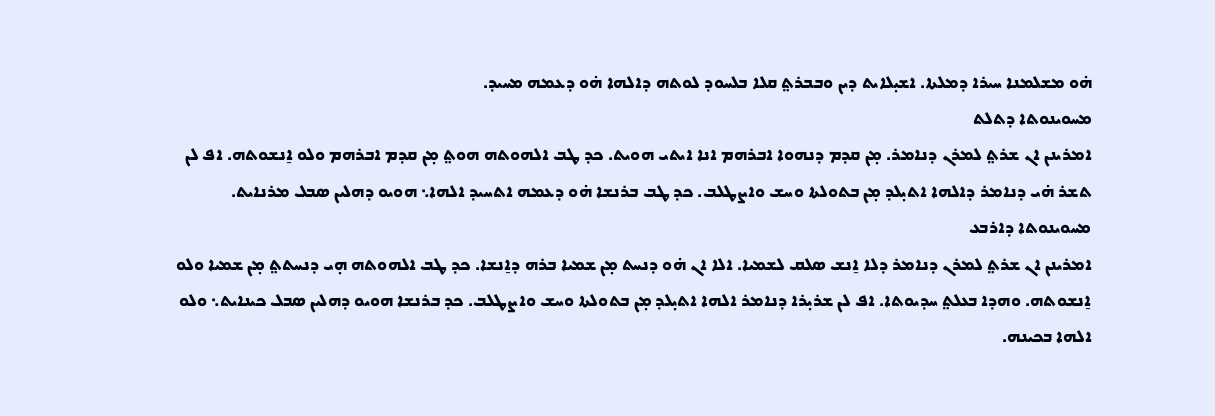ܗ̇ܘ ܡܫܠܡܢܐ ܚܝܪܐ ܕܡܠܬܐ. ܐܫܝ̣ܠܐܝܬ ܕܝܢ ܘܒܒܪܬ݀ ܩܠܐ ܒܠܚܘܕ ܠܘܬܗ ܕܐܠܗܐ ܗ̇ܘ ܕܥܡܗ ܡܚܝܕ.
ܡܚܘܝܢܘܬܐ ܕܬܠܬ
ܐܡܪܝܢܢ ܐܢ ܫܪܬ݀ ܠܡܪܢ ܕܢܐܡܪ. ܡ̣ܢ ܩܕܡ ܕܢܗܘܐ ܐܒܪܗܡ ܐܢܐ ܐܝܬܝ ܗܘܝܬ. ܟܕ ܛܒ ܐܠܗܘܬܗ ܗܘܬ݀ ܡ̣ܢ ܩܕܡ ܐܒܪܗܡ ܘܠܘ ܐ̱ܢܫܘܬܗ. ܐܦ ܠܢ ܬܫܪ ܗ̇ܝ ܕܢܐܡܪ ܕܐܠܗܐ ܐܬܝ̣ܠܕ ܡ̣ܢ ܒܬܘܠܬܐ ܘܚܫ ܘܐܨܛܠܒ. ܟܕ ܛܒ ܒܪܢܫܐ ܗ̇ܘ ܕܥܡܗ ܐܬܚܝܕ ܐܠܗܐ܆ ܗܘܝܘ ܕܗܠܝܢ ܣܒܠ ܡܪܢܐܝܬ.
ܡܚܘܝܢܘܬܐ ܕܐܪܒܥ
ܐܡܪܝܢܢ ܐܢ ܫܪܬ݀ ܠܡܪܢ ܕܢܐܡܪ ܕܠܐ ܐ̱ܢܫ ܣܠܩ ܠܫܡܝܐ. ܐܠܐ ܐܢ ܗ̇ܘ ܕܢܚܬ ܡ̣ܢ ܫܡܝܐ ܒܪܗ ܕܐ̱ܢܫܐ. ܟܕ ܛܒ ܐܠܗܘܬܗ ܗ̣ܝ ܕܢܚܬܬ݀ ܡ̣ܢ ܫܡܝܐ ܘܠܘ ܐ̱ܢܫܘܬܗ. ܘܗܕܐ ܒܥܠܬ݀ ܚܕܝܘܬܐ. ܐܦ ܠܢ ܫܪܝ̣ܪܐ ܕܢܐܡܪ ܐܠܗܐ ܐܬܝ̣ܠܕ ܡ̣ܢ ܒܬܘܠܬܐ ܘܚܫ ܘܐܨܛܠܒ. ܟܕ ܒܪܢܫܐ ܗܘܝܘ ܕܗܠܝܢ ܣܒܠ ܟܝܢܐܝܬ܆ ܘܠܘ ܐܠܗܐ ܒܟܝܢܗ.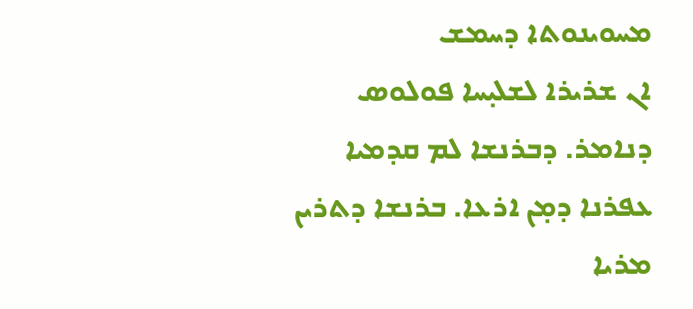ܡܚܘܝܢܘܬܐ ܕܚܡܫ
ܐܢ ܫܪܝܪܐ ܠܫܠܝ̣ܚܐ ܦܘܠܘܣ ܕܢܐܡܪ. ܕܒܪܢܫܐ ܠܡ ܩܕܡܝܐ ܥܦܪܢܐ ܕܡ̣ܢ ܐܪܥܐ. ܒܪܢܫܐ ܕܬܪܝܢ ܡܪܝܐ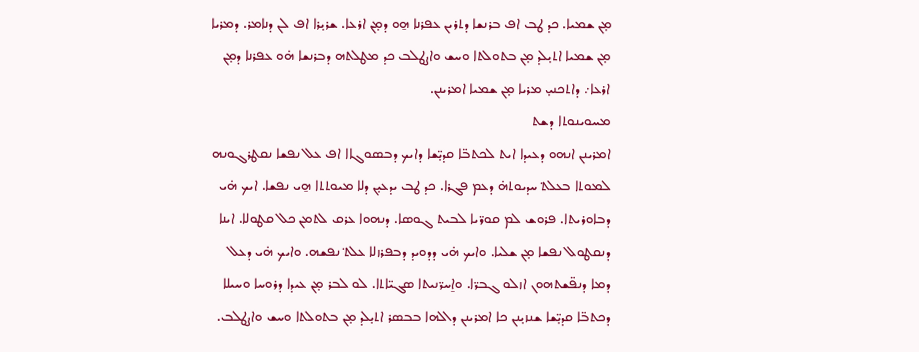ܡ̣ܢ ܫܡܝܐ. ܟܕ ܛܒ ܐܦ ܒܪܢܫܐ ܕܬܪܝܢ ܥܦܪܢܐ ܗ̱ܘ ܕܡ̣ܢ ܐܪܥܐ. ܫܪܝ̣ܪܐ ܐܦ ܠܢ ܕܢܐܡܪ. ܕܡܪܝܐ ܡ̣ܢ ܫܡܝܐ ܐܬܝ̣ܠܕ ܡ̣ܢ ܒܬܘܠܬܐ ܘܚܫ ܘܐܨܛܠܒ ܟܕ ܡܛܠܬܗ ܕܒܪܢܫܐ ܗ̇ܘ ܥܦܪܢܐ ܕܡ̣ܢ ܐܪܥܐ܇ ܕܐܬܟܢܝ̣ ܡܪܝܐ ܡ̣ܢ ܫܡܝܐ ܐܡܪܝܢܢ.
ܡܚܘܝܢܘܬܐ ܕܫܬ
ܐܡܪܝܢܢ ܐܢܗܘ ܕܥܝܕܐ ܐܝܬ ܠܟܬܒ̈ܐ ܩܕܝ̣̈ܫܐ ܕܐܝܟ ܕܒܣܘܓܐܐ ܐܦ ܥܠ ܢܦܫܐ ܢܩܛܪܓܘܢܗ ܠܡܘܬܐ ܒܥܠܬ݀ ܚܕܝܘܬܗ̇ ܕܥܡ ܦܓܪܐ. ܟܕ ܛܒ ܝܕܥܝ̣ܢ ܕܠܐ ܡܝܘܬܬܐ ܗ̱ܝ ܢܦܫܐ. ܐܝܟ ܗ̇ܝ ܕܒܐܘܪܝܬܐ. ܦܪܘܫ ܠܡ ܩܘܪ̈ܝܐ ܠܒܝܬ ܓܘܣܐ. ܕܢܗܘܐ ܥܪܩ ܠܬܡܢ ܟܠ ܩܛܘܠܐ. ܐܝܢܐ ܕܢܩܛܘܠ ܢܦܫܐ ܡ̣ܢ ܫܠܝܐ. ܘܐܝܟ ܗ̇ܝ ܕܕܘܝܕ ܕܒܦܪܙܠܐ ܥܠܬ݀ ܢܦܫܗ. ܘܐܝܟ ܗ̇ܝ ܕܥܠ ܕܡܐ ܕܢܦ̈ܫܬܗܘܢ ܐܙܠܘ ܓܒܪ̈ܐ. ܘܐ̱ܚܪ̈ܢܝܬܐ ܣܓܝ̈ܐܬܐ. ܠܘ ܠܒܪ ܡ̣ܢ ܥܝܕܐ ܕܪܘܚܐ ܘܚܝܠܐ ܕܟܬܒ̈ܐ ܩܕܝ̣̈ܫܐ ܫܢܙܝ̣ܢܢ ܟܐ ܐܡܪܝܢܢ ܕܐܠܗܐ ܒܒܣܪ ܐܬܝ̣ܠܕ ܡ̣ܢ ܒܬܘܠܬܐ ܘܚܫ ܘܐܨܛܠܒ.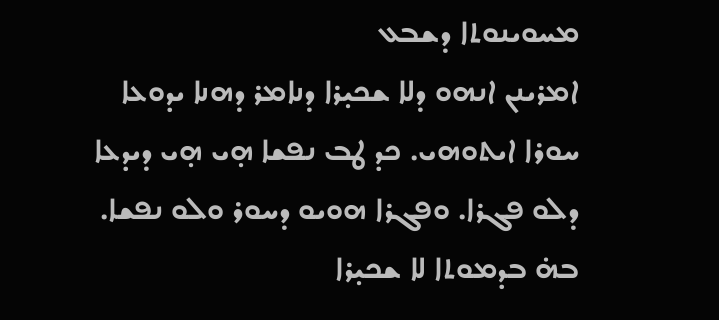ܡܚܘܝܢܘܬܐ ܕܫܒܥ
ܐܡܪܝܢܢ ܐܢܗܘ ܕܠܐ ܫܟܝ̣ܪܐ ܕܢܐܡܪ ܕܗܢܐ ܝܕܘܥܐ ܚܘܪܐ ܐܝܬܘܗܝ. ܟܕ ܛܒ ܢܦܫܐ ܗ̣ܝ ܗ̣ܝ ܕܝܕܥܐ ܕܠܘ ܦܓܪܐ. ܘܦܓܪܐ ܗܘܝܘ ܕܚܘܪ ܘܠܘ ܢܦܫܐ. ܒܗ̇ ܒܕܡܘܬܐ ܠܐ ܫܟܝ̣ܪܐ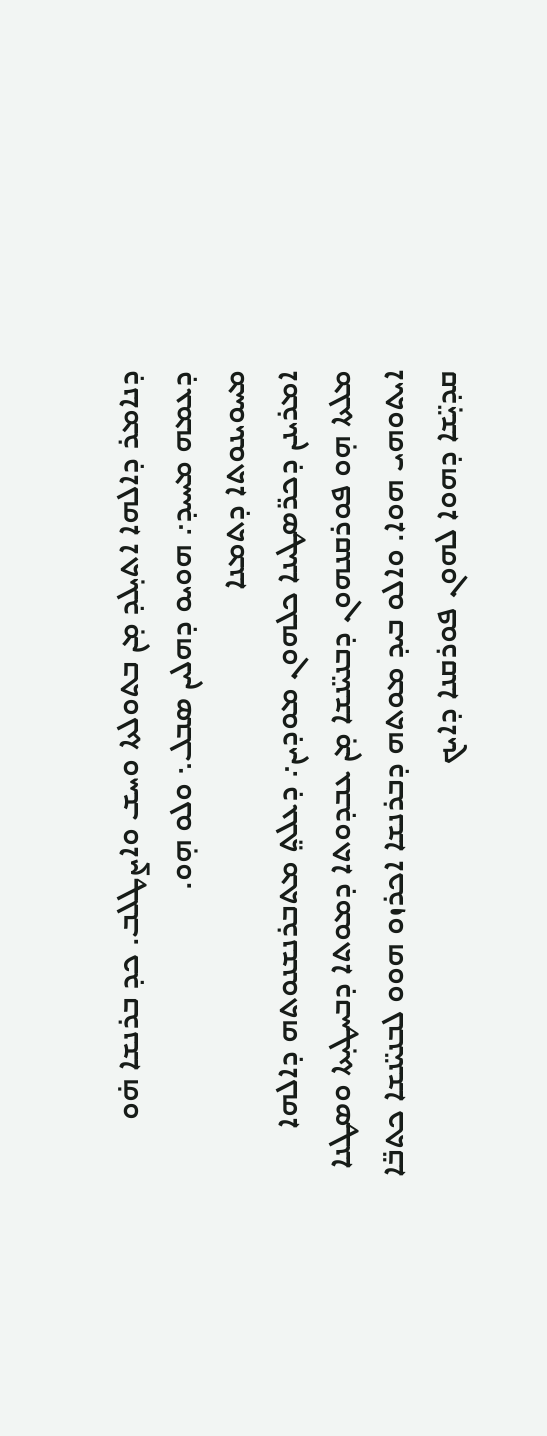ܕܢܐܡܪ ܕܐܠܗܐ ܐܬܝ̣ܠܕ ܡ̣ܢ ܒܬܘܠܬܐ ܘܚܫ ܘܐܨܛܠܒ. ܟܕ ܒܪܢܫܐ ܗ̇ܘ ܕܥܡܗ ܡܚܝܕ܇ ܗܘܝܘ ܕܗܠܝܢ ܣܒܠ܆ ܘܠܘ ܗ̣ܘ.
ܡܚܘܝܢܘܬܐ ܕܬܡܢܐ
ܐܡܪܝܢܢ ܕܟܪ̈ܣܛܝܢܐ ܟܠܗܘܢ ܡܘܕܝܢ܇ ܕܥܠܬ݀ ܡܬܒܪܢܫܢܘܬܗ ܕܐܠܗܐ ܡܠܬܐ ܗ̣ܘ ܦܘܪܩܢܗܘܢ ܕܒܢܝ̈ܢܫܐ ܡ̣ܢ ܥܒܕܘܬܐ ܕܡܘܬܐ ܕܒܚܛܝ̣ܬܐ ܘܣܛܢܐ ܐܝܬܘܗܝ ܗܘܐ. ܘܐܠܘ ܒܝܕ ܡܘܬܗ ܕܒܪܢܫܐ ܐܟܪܙܘ ܗܘܘ ܠܒܢܝ̈ܢܫܐ ܟܬܒ̈ܐ ܩܕܝ̣̈ܫܐ ܕܗܘܐ ܠܗܘܢ ܦܘܪܩܢܐ ܕܐܝܟ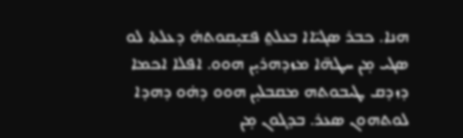ܗܢܐ. ܟܒܪ ܣܓܝ̈ܐܐ ܒܥܠܬ݀ ܦܫܝ̣ܩܘܬܗ̇ ܕܥܠܬܐ ܠܘ ܣܓܝ ܡ̣ܢ ܚܛܗ̈ܐ ܡܙܕܗܪܝ̣ܢ ܗܘܘ. ܐܦܠܐ ܐܟܡܐ ܕܙܕܩ ܛܝܒܘܬܗ ܡܩܒܠܝ̣ܢ ܗܘܘ ܕܗ̇ܘ ܕܗܕܐ ܠܘܬܗܘܢ ܣܥܪ. ܒܕܓܘܢ ܡ̣ܢ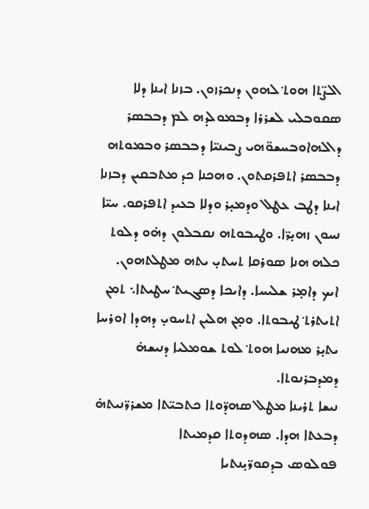ܐܠܨ̈ܬܐ ܗܘܬ݀ ܠܗܘܢ ܕܢܟܪܙܘܢ. ܒܙܢܐ ܐܝܢܐ ܕܠܐ ܣܩܘܒܠܝ ܠܫܪܪܐ ܕܒܡܘܠܕܗ ܠܡ ܕܒܒܣܪ ܕܐܠܗܐܘܒܚܫܘ̈ܗܝ ܨܒܝܢܝ̈ܐ ܕܒܒܣܪ ܘܒܡܘܬܗ ܕܒܒܣܪ ܐܬܦܪܩܬܘܢ. ܘܗܟܢܐ ܟܕ ܡܬܒܩܝܢ ܕܒܙܢܐ ܐܝܢܐ ܕܛܒ ܥܛܠ ܘܕܡܝ̣ܪ ܘܕܠܐ ܒܥܝܕ ܐܬܦܪܩܘ. ܚܝ̈ܐ ܢܚܘܢ ܙܗܝ̣ܪ̈ܐ. ܘܛܝܒܘܬܗ ܢܩܒܠܘܢ ܕܗ̇ܘ ܕܠܘܬ ܟܠܗ ܗܢܐ ܣܘܪܩܐ ܬܚܬܝ̣ ܝܬܗ ܡܛܠܬܗܘܢ. ܐܝܟ ܕܐܡ̣ܪ ܫܠܝܚܐ. ܕܐܝܟܐ ܕܣܓܝܬ݀ ܚܛܝܬܐ܆ ܬܡܢ ܐܬܝܬܪܬ݀ ܛܝܒܘܬܐ. ܘܡ̣ܢ ܗܠܝܢ ܐܬܚܘܝ̣ ܕܗܕܐ ܐܘܪܚܐ ܝܬܝ̣ܪ ܡܗܢܝܐ ܗܘܬ݀ ܠܘܬ ܫܘܡܠܝܐ ܕܢܝܫܗ̇ ܕܡܕܒܪܢܘܬܐ.
ܢܝܫܐ ܬܪܝܢܐ ܡܛܠ ܣܗܕ̈ܘܬܐ ܟܬܒܝ̈ܬܐ ܡܫܪܪ̈ܢܝܬܗ̇ ܕܒܥܬܐ ܗܕܐ. ܣܗܕܘܬܐ ܩܕܡܝܬܐ
ܦܘܠܘܣ ܒܕܩܘܪ̈ܝ̣ܢܬܝܐ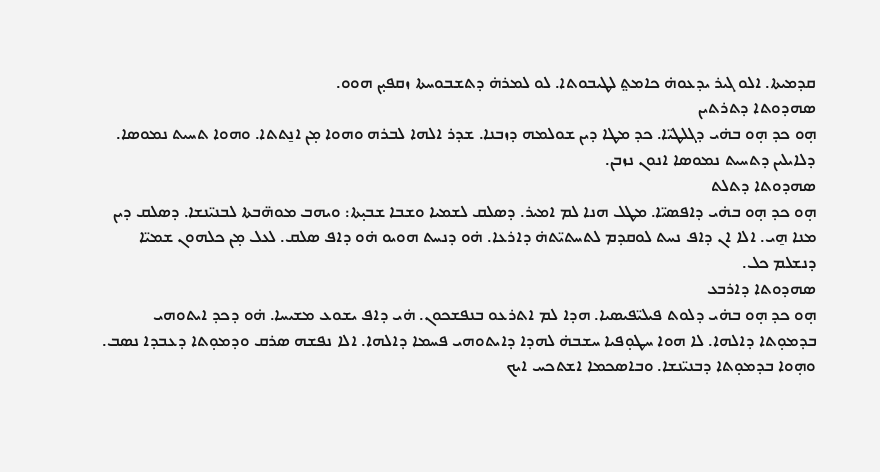ܩܕܡܝܬܐ. ܐܠܘ ܓܝܪ ܝܕܥܘܗ̇ ܟܐܡܬ݀ ܠܛܝܒܘܬܐ. ܠܘ ܠܡܪܗ̇ ܕܬܫܒܘܚܬܐ ܙܩܦܝ̣ܢ ܗܘܘ.
ܣܗܕܘܬܐ ܕܬܪܬܝܢ
ܗ̣ܘ ܟܕ ܗ̣ܘ ܒܗ̇ܝ ܕܓܠܛܝ̈ܐ. ܟܕ ܡܛܐ ܕܝܢ ܫܘܠܡܗ ܕܙܒܢܐ. ܫܕܪ ܐܠܗܐ ܠܒܪܗ ܘܗܘܐ ܡ̣ܢ ܐܢ̱ܬܬܐ. ܘܗܘܐ ܬܚܝܬ ܢܡܘܣܐ. ܕܠܐܝܠܝܢ ܕܬܚܝܬ ܢܡܘܣܐ ܐܢܘܢ ܢܙܒܢ.
ܣܗܕܘܬܐ ܕܬܠܬ
ܗ̣ܘ ܟܕ ܗ̣ܘ ܒܗ̇ܝ ܕܐܦܣܝ̈ܐ. ܡܛܠ ܗܢܐ ܠܡ ܐܡܝܪ. ܕܣܠܩ ܠܫܡܝܐ ܘܫܒܐ ܫܒܝ̣ܬܐ: ܘܝܗܒ ܡܘܗ̈ܒܬܐ ܠܒܢܝ̈ܢܫܐ. ܕܣܠܩ ܕܝܢ ܡܢܐ ܗ̱ܝ. ܐܠܐ ܐܢ ܕܐܦ ܢܚܬ ܠܘܩܕܡ ܠܬܚܬܝ̈ܬܗ̇ ܕܐܪܥܐ. ܗ̇ܘ ܕܢܚܬ ܗܘܝܘ ܗ̇ܘ ܕܐܦ ܣܠܩ. ܠܥܠ ܡ̣ܢ ܟܠܗܘܢ ܫܡܝ̈ܐ ܕܢܫܠܡ ܟܠ.
ܣܗܕܘܬܐ ܕܐܪܒܥ
ܗ̣ܘ ܟܕ ܗ̣ܘ ܒܗ̇ܝ ܕܠܘܬ ܦܝܠܝ̈ܦܝܣܝܐ. ܗܕܐ ܠܡ ܐܬܪܥܘ ܒܢܦܫܟܘܢ. ܗ̇ܝ ܕܐܦ ܝܫܘܥ ܡܫܝܚܐ. ܗ̇ܘ ܕܟܕ ܐܝܬܘܗܝ ܒܕܡܘ̣ܬܐ ܕܐܠܗܐ. ܠܐ ܗܘܐ ܚܛܘ̣ܦܝܐ ܚܫܒܗ̇ ܠܗܕܐ ܕܐܝܬܘܗܝ ܦܚܡܐ ܕܐܠܗܐ. ܐܠܐ ܢܦܫܗ ܣܪܩ ܘܕܡܘ̣ܬܐ ܕܥܒܕܐ ܢܣܒ. ܘܗ̣ܘܐ ܒܕܡܘ̣ܬܐ ܕܒܢܝ̈ܢܫܐ. ܘܒܐܣܟܡܐ ܐܫܬܟܚ ܐܝܟ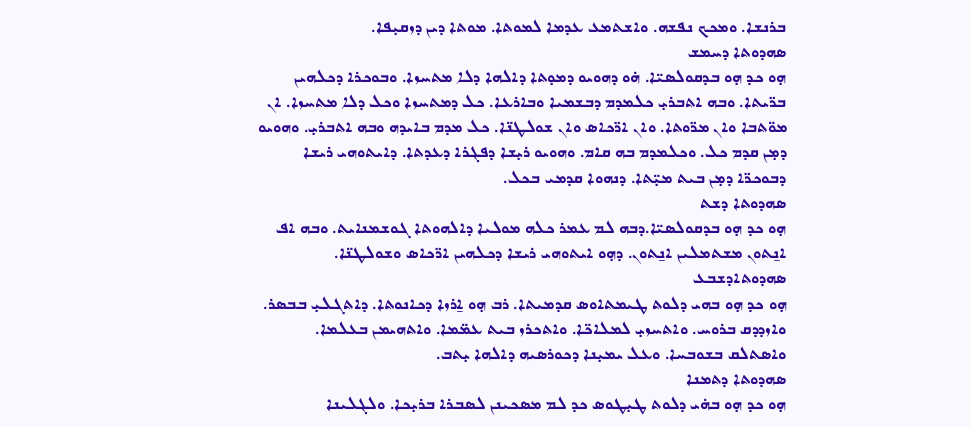ܒܪܢܫܐ. ܘܡܟܟ ܢܦܫܗ. ܘܐܫܬܡܥ ܥܕܡܐ ܠܡܘܬܐ. ܡܘܬܐ ܕܝܢ ܕܙܩܝ̣ܦܐ.
ܣܗܕܘܬܐ ܕܚܡܫ
ܗ̣ܘ ܟܕ ܗ̣ܘ ܒܕܩܘܠܣܝ̈ܐ. ܗ̇ܘ ܕܗܘܝܘ ܕܡܘ̣ܬܐ ܕܐܠܗܐ ܕܠܐ ܡܬܚܙܐ. ܘܒܘܟܪܐ ܕܟܠܗܝܢ ܒܪ̈ܝܬܐ. ܘܒܗ ܐܬܒܪܝ̣ ܟܠܡܕܡ ܕܒܫܡܝܐ ܘܒܐܪܥܐ. ܟܠ ܕܡܬܚܙܐ ܘܟܠ ܕܠܐ ܡܬܚܙܐ. ܐܢ ܡܘ̈ܬܒܐ ܘܐܢ ܡܪ̈ܘܬܐ. ܘܐܢ ܐܪ̈ܟܐܣ ܘܐܢ ܫܘܠܛܢ̈ܐ. ܟܠ ܡܕܡ ܒܐܝܕܗ ܘܒܗ ܐܬܒܪܝ̣. ܘܗܘܝܘ ܕܡ̣ܢ ܩܕܡ ܟܠ. ܘܟܠܡܕܡ ܒܗ ܩܐܡ. ܘܗܘܝܘ ܪܝ̣ܫܐ ܕܦܓܪܐ ܕܥܕܬܐ. ܕܐܝܬܘܗܝ ܪܝܫܐ ܕܒܘܟܪ̈ܐ ܕܡ̣ܢ ܒܝܬ ܡܝ̣̈ܬܐ. ܕܢܗܘܐ ܩܕܡܝ ܒܟܠ.
ܣܗܕܘܬܐ ܕܫܬ
ܗ̣ܘ ܟܕ ܗ̣ܘ ܒܕܩܘܠܣܝ̈ܐ.ܕܒܗ ܠܡ ܥܡܪ ܟܠܗ ܡܘܠܝܐ ܕܐܠܗܘܬܐ ܓܘܫܡܢܐܝܬ. ܘܒܗ ܐܦ ܐܢ̱ܬܘܢ ܡܫܬܡܠܝܢ ܐܢ̱ܬܘܢ. ܕܗ̣ܘ ܐܝܬܘܗܝ ܪܝܫܐ ܕܟܠܗܝܢ ܐܪ̈ܟܐܣ ܘܫܘܠܛܢ̈ܐ.
ܣܗܕܘܬܐܕܫܒܥ
ܗ̣ܘ ܟܕ ܗ̣ܘ ܒܗܝ ܕܠܘܬ ܛܝܡܬܐܘܣ ܩܕܡܝܬܐ. ܪܒ ܗ̣ܘ ܐ̱ܪܙܐ ܕܟܐܢܘܬܐ. ܕܐܬܓܠܝ̣ ܒܒܣܪ. ܘܐܙܕܕܩ ܒܪܘܚ. ܘܐܬܚܙܝ̣ ܠܡܠܐܟ̈ܐ. ܘܐܬܟܪܙ ܒܝܬ ܥܡ̈ܡܐ. ܘܐܬܗܝܡܢ ܒܥܠܡܐ. ܘܐܣܬܠܩ ܒܫܘܒܚܐ. ܘܥܠ ܝܡܝ̣ܢܐ ܕܟܘܪܣܝܗ ܕܐܠܗܐ ܝ̣ܬܒ.
ܣܗܕܘܬܐ ܕܬܡܢܐ
ܗ̣ܘ ܟܕ ܗ̣ܘ ܒܗ̇ܝ ܕܠܘܬ ܛܝ̣ܛܘܣ ܟܕ ܠܡ ܡܣܟܝܢܢ ܠܣܒܪܐ ܒܪܝ̣ܟܐ. ܘܠܓܠܝܢܐ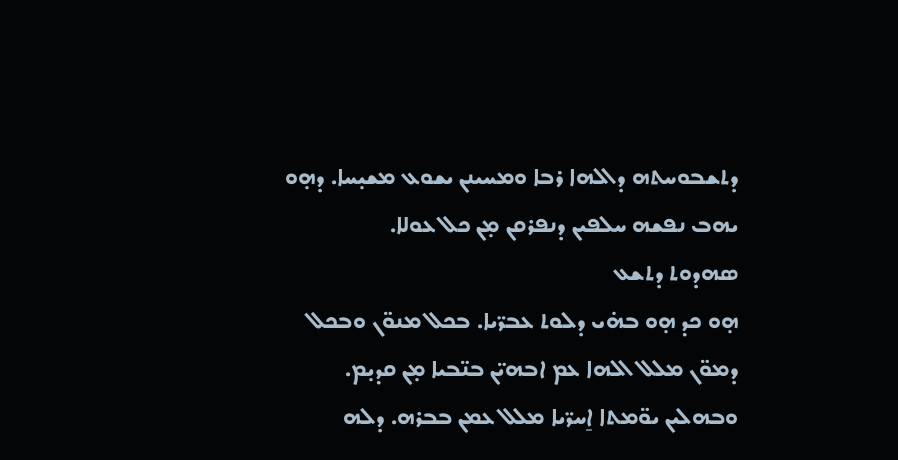ܕܬܫܒܘܚܬܗ ܕܐܠܗܐ ܪܒܐ ܘܡܚܝܢܢ ܝܫܘܥ ܡܫܝ̣ܚܐ. ܕܗ̣ܘ ܝܗܒ ܢܦܫܗ ܚܠܦܝܢ ܕܢܦܪܩܢ ܡ̣ܢ ܟܠ ܥܘܠܐ.
ܣܗܕܘܬ ܕܬܫܥ
ܗ̣ܘ ܟܕ ܗ̣ܘ ܒܗ̇ܝ ܕܠܘܬ ܥܒܪ̈ܝܐ. ܒܟܠ ܡܢܘ̈ܢ ܘܒܟܠ ܕܡܘ̈ܢ ܡܠܠ ܐܠܗܐ ܥܡ ܐܒܗܝ̈ܢ ܒܢ̈ܒܝܐ ܡ̣ܢ ܩܕܝ̣ܡ. ܘܒܗܠܝܢ ܝܘ̈ܡܬܐ ܐ̱ܚܪ̈ܝܐ ܡܠܠ ܥܡܢ ܒܒܪܗ. ܕܠܗ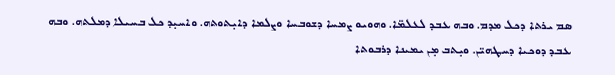ܣܡ ܝܪܬܐ ܕܟܠ ܡܕܡ. ܘܒܗ ܥܒܕ ܠܥܠܡ̈ܐ. ܘܗܘܝܘ ܨܡܚܐ ܕܫܘܒܚܐ ܘܨܠܡܐ ܕܐܝ̣ܬܘܬܗ. ܘܐܚܝ̣ܕ ܟܠ ܒܚܝܠܐ ܕܡܠܬܗ. ܘܒܗ ܥܒܕ ܕܘܟܝܐ ܕܚܛܗܝ̈ܢ. ܘܝ̣ܬܒ ܡ̣ܢ ܝܡܝܢܐ ܕܪܒܘܬܐ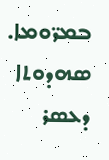ܒܡܪ̈ܘܡܐ.
ܣܗܕܘܬܐ ܕܥܣܪ